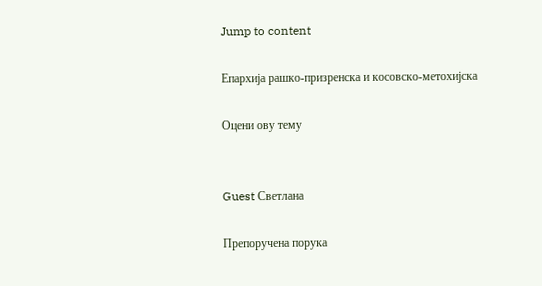Jump to content

Епархија рашко-призренска и косовско-метохијска

Оцени ову тему


Guest Светлана

Препоручена порука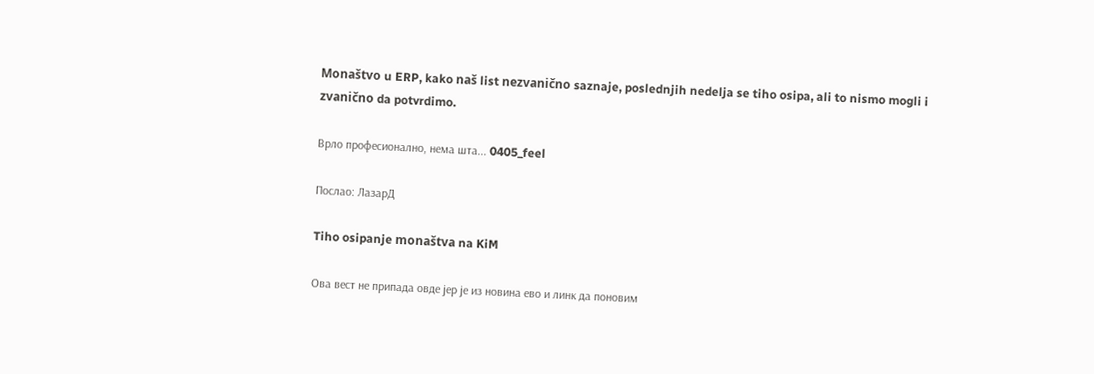Monaštvo u ERP, kako naš list nezvanično saznaje, poslednjih nedelja se tiho osipa, ali to nismo mogli i zvanično da potvrdimo.

Врло професионално, нема шта... 0405_feel

Послао: ЛазарД

Tiho osipanje monaštva na KiM

Ова вест не припада овде јер је из новина ево и линк да поновим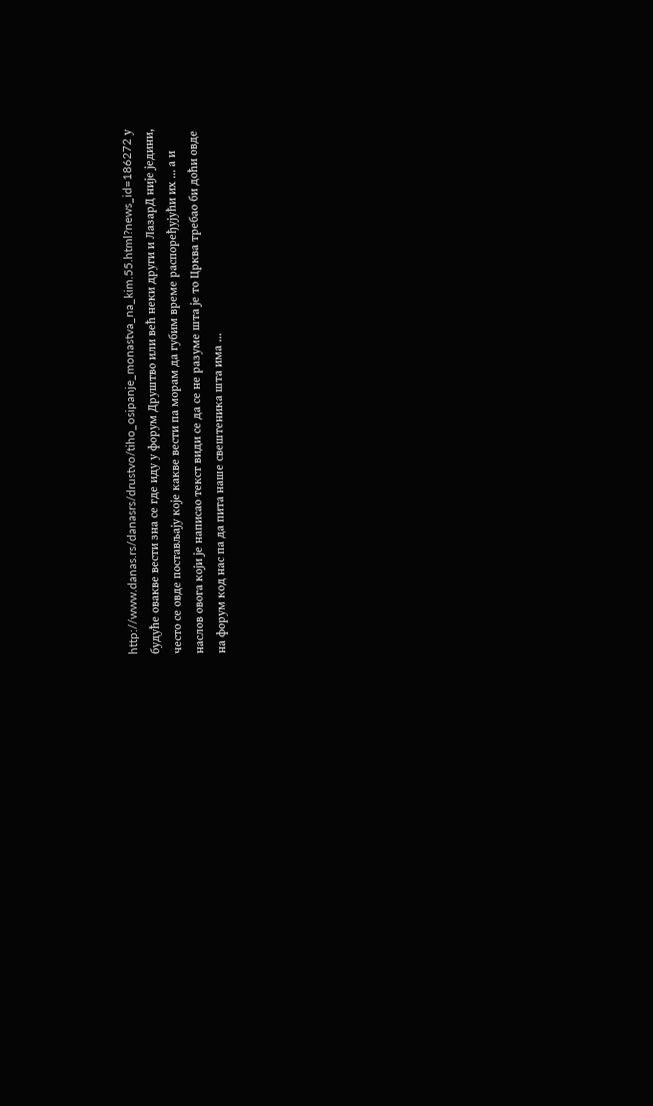http://www.danas.rs/danasrs/drustvo/tiho_osipanje_monastva_na_kim.55.html?news_id=186272 у будуће овакве вести зна се где иду у форум Друштво или већ неки други и ЛазарД није једини, често се овде постављају које какве вести па морам да губим време распоређујући их ... а и наслов овога који је написао текст види се да се не разуме шта је то Црква требао би доћи овде на форум код нас па да пита наше свештеника шта има ...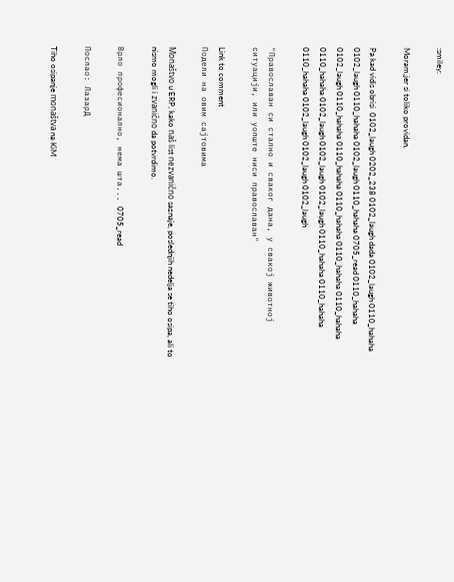:smiley:

Moram,jer si toliko providan.

Pa kad vidis obrisi  0102_laugh 0202_238 0102_laugh dada 0102_laugh 0110_hahaha 0102_laugh 0110_hahaha 0102_laugh 0110_hahaha 0705_read 0110_hahaha 0102_laugh 0110_hahaha 0110_hahaha 0110_hahaha 0110_hahaha 0110_hahaha 0110_hahaha 0102_laugh 0102_laugh 0102_laugh 0110_hahaha 0110_hahaha 0110_hahaha 0102_laugh 0102_laugh 0102_laugh

"Православан си стално и сваког дана, у свакој животној ситуацији, или уопште ниси православан"

Link to comment
Подели на овим сајтовима

Monaštvo u ERP, kako naš list nezvanično saznaje, poslednjih nedelja se tiho osipa, ali to nismo mogli i zvanično da potvrdimo.

Врло професионално, нема шта... 0705_read

Послао: ЛазарД

Tiho osipanje monaštva na KiM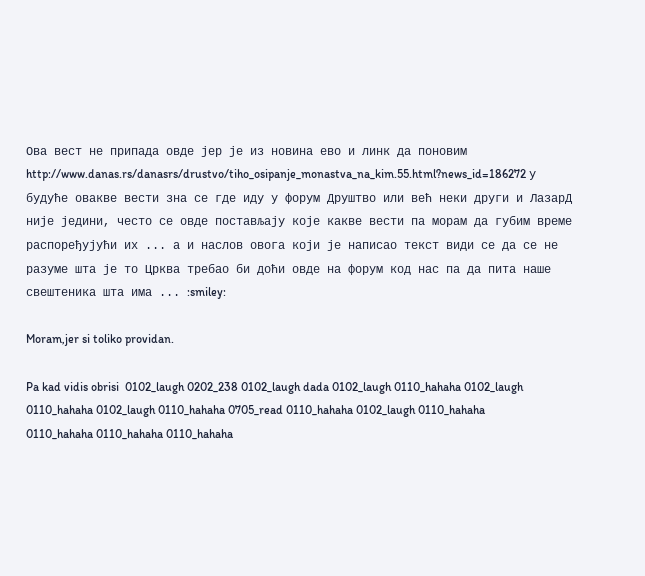Ова вест не припада овде јер је из новина ево и линк да поновим http://www.danas.rs/danasrs/drustvo/tiho_osipanje_monastva_na_kim.55.html?news_id=186272 у будуће овакве вести зна се где иду у форум Друштво или већ неки други и ЛазарД није једини, често се овде постављају које какве вести па морам да губим време распоређујући их ... а и наслов овога који је написао текст види се да се не разуме шта је то Црква требао би доћи овде на форум код нас па да пита наше свештеника шта има ... :smiley:

Moram,jer si toliko providan.

Pa kad vidis obrisi  0102_laugh 0202_238 0102_laugh dada 0102_laugh 0110_hahaha 0102_laugh 0110_hahaha 0102_laugh 0110_hahaha 0705_read 0110_hahaha 0102_laugh 0110_hahaha 0110_hahaha 0110_hahaha 0110_hahaha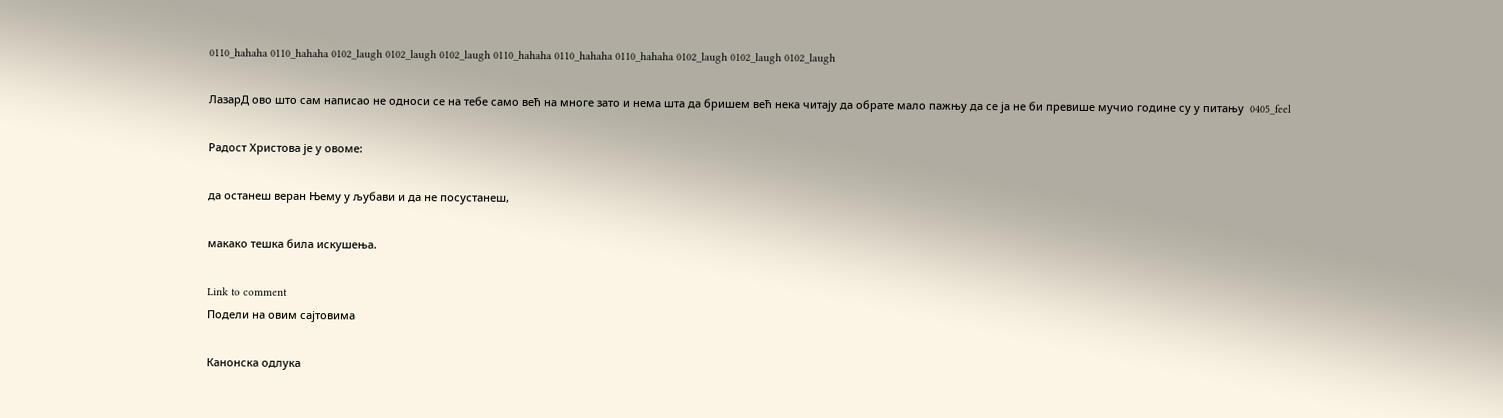0110_hahaha 0110_hahaha 0102_laugh 0102_laugh 0102_laugh 0110_hahaha 0110_hahaha 0110_hahaha 0102_laugh 0102_laugh 0102_laugh

ЛазарД ово што сам написао не односи се на тебе само већ на многе зато и нема шта да бришем већ нека читају да обрате мало пажњу да се ја не би превише мучио године су у питању  0405_feel

Радост Христова је у овоме:

да останеш веран Њему у љубави и да не посустанеш,

макако тешка била искушења.

Link to comment
Подели на овим сајтовима

Канонска одлука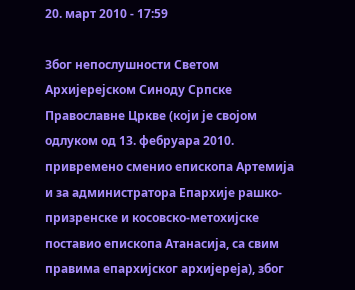20. март 2010 - 17:59

Због непослушности Светом Архијерејском Синоду Српске Православне Цркве (који је својом одлуком од 13. фебруара 2010. привремено сменио епископа Артемија и за администратора Епархије рашко-призренске и косовско-метохијске поставио епископа Атанасија, са свим правима епархијског архијереја), због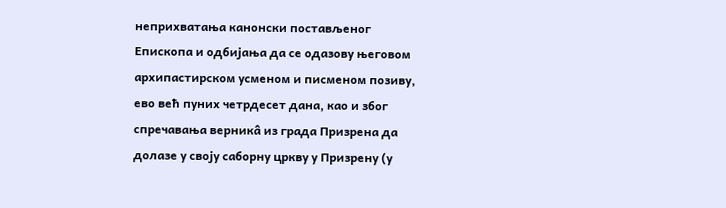неприхватања канонски постављеног Епископа и одбијања да се одазову његовом архипастирском усменом и писменом позиву, ево већ пуних четрдесет дана, као и због спречавања верникâ из града Призрена да долазе у своју саборну цркву у Призрену (у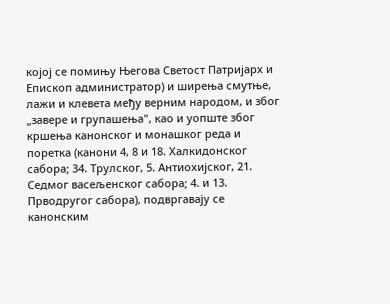којој се помињу Његова Светост Патријарх и Епископ администратор) и ширења смутње, лажи и клевета међу верним народом, и због „завере и групашења", као и уопште због кршења канонског и монашког реда и поретка (канони 4, 8 и 18. Халкидонског сабора; 34. Трулског, 5. Антиохијског, 21. Седмог васељенског сабора; 4. и 13. Прводругог сабора), подвргавају се канонским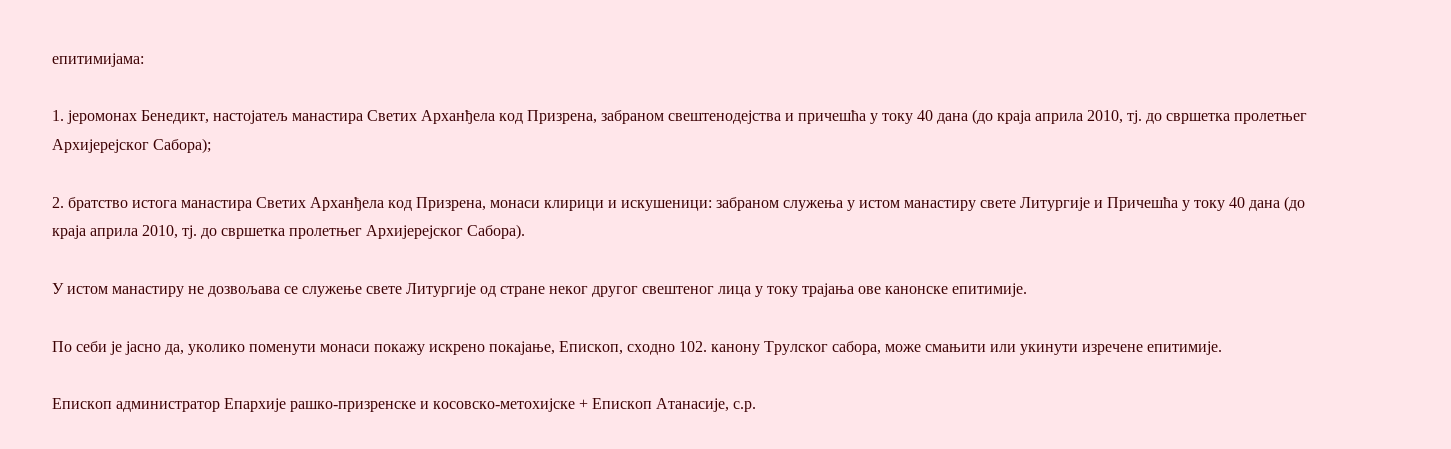епитимијама:

1. јеромонах Бенедикт, настојатељ манастира Светих Арханђела код Призрена, забраном свештенодејства и причешћа у току 40 дана (до краја априла 2010, тј. до свршетка пролетњег Архијерејског Сабора);

2. братство истога манастира Светих Арханђела код Призрена, монаси клирици и искушеници: забраном служења у истом манастиру свете Литургије и Причешћа у току 40 дана (до краја априла 2010, тј. до свршетка пролетњег Архијерејског Сабора).

У истом манастиру не дозвољава се служење свете Литургије од стране неког другог свештеног лица у току трајања ове канонске епитимије.

По себи је јасно да, уколико поменути монаси покажу искрено покајање, Епископ, сходно 102. канону Трулског сабора, може смањити или укинути изречене епитимије.

Епископ администратор Епархије рашко-призренске и косовско-метохијске + Епископ Атанасије, с.р.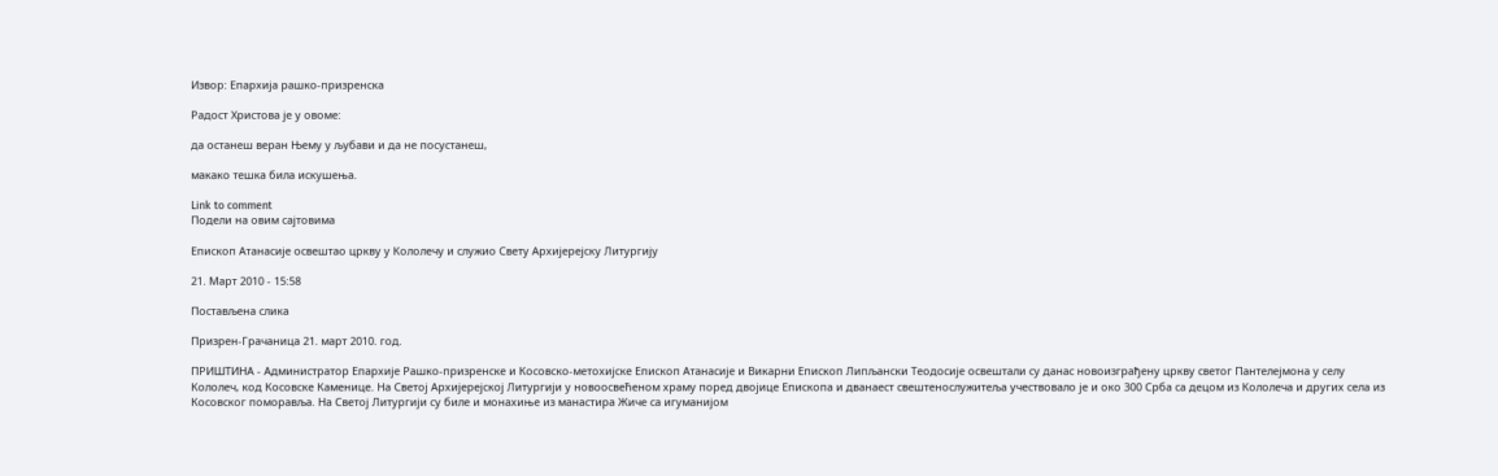Извор: Епархија рашко-призренска

Радост Христова је у овоме:

да останеш веран Њему у љубави и да не посустанеш,

макако тешка била искушења.

Link to comment
Подели на овим сајтовима

Епископ Атанасије освештао цркву у Кололечу и служио Свету Архијерејску Литургију

21. Март 2010 - 15:58

Постављена слика

Призрен-Грачаница 21. март 2010. год.

ПРИШТИНА - Администратор Епархије Рашко-призренске и Косовско-метохијске Епископ Атанасије и Викарни Епископ Липљански Теодосије освештали су данас новоизграђену цркву светог Пантелејмона у селу Кололеч, код Косовске Каменице. На Светој Архијерејској Литургији у новоосвећеном храму поред двојице Епископа и дванаест свештенослужитеља учествовало је и око 300 Срба са децом из Кололеча и других села из Косовског поморавља. На Светој Литургији су биле и монахиње из манастира Жиче са игуманијом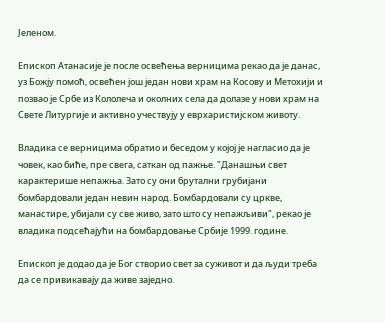Јеленом.

Епископ Атанасије је после освећења верницима рекао да је данас, уз Божју помоћ, освећен још један нови храм на Косову и Метохији и позвао је Србе из Кололеча и околних села да долазе у нови храм на Свете Литургије и активно учествују у еврхаристијском животу.

Владика се верницима обратио и беседом у којој је нагласио да је човек, као биће, пре свега, саткан од пажње. "Данашњи свет карактерише непажња. Зато су они брутални грубијани бомбардовали један невин народ. Бомбардовали су цркве, манастире, убијали су све живо, зато што су непажљиви", рекао је владика подсећајући на бомбардовање Србије 1999. године.

Епископ је додао да је Бог створио свет за суживот и да људи треба да се привикавају да живе заједно.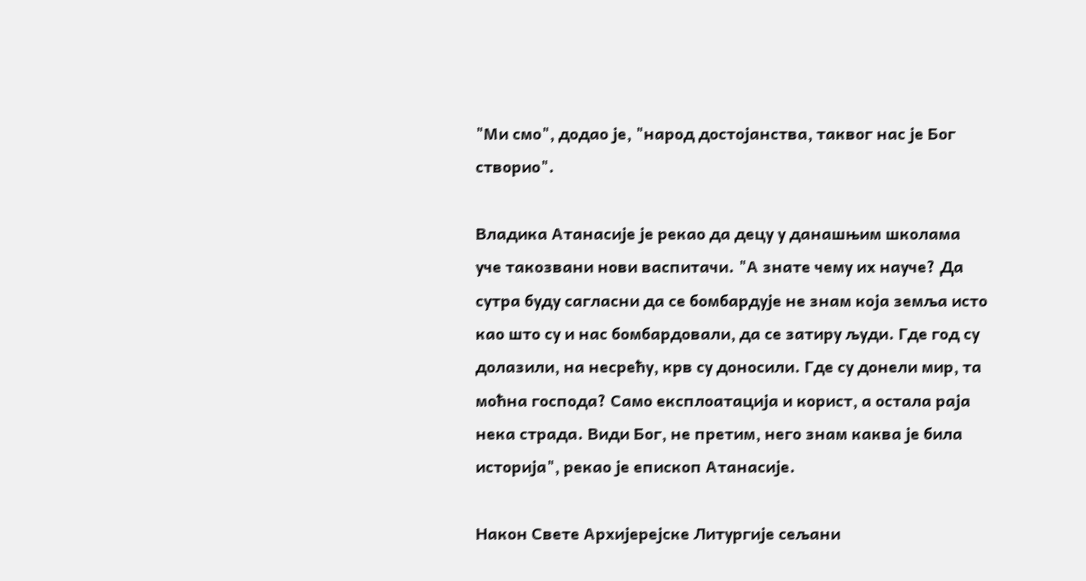"Ми смо", додао је, "народ достојанства, таквог нас је Бог створио".

Владика Атанасије је рекао да децу у данашњим школама уче такозвани нови васпитачи. "А знате чему их науче? Да сутра буду сагласни да се бомбардује не знам која земља исто као што су и нас бомбардовали, да се затиру људи. Где год су долазили, на несрећу, крв су доносили. Где су донели мир, та моћна господа? Само експлоатација и корист, а остала раја нека страда. Види Бог, не претим, него знам каква је била историја", рекао је епископ Атанасије.

Након Свете Архијерејске Литургије сељани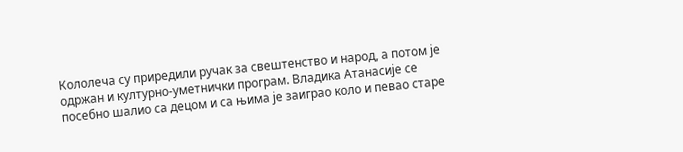Кололеча су приредили ручак за свештенство и народ, а потом је одржан и културно-уметнички програм. Владика Атанасије се посебно шалио са децом и са њима је заиграо коло и певао старе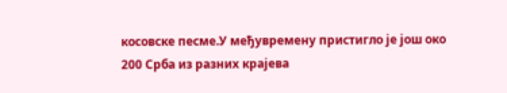косовске песме.У међувремену пристигло је још око 200 Срба из разних крајева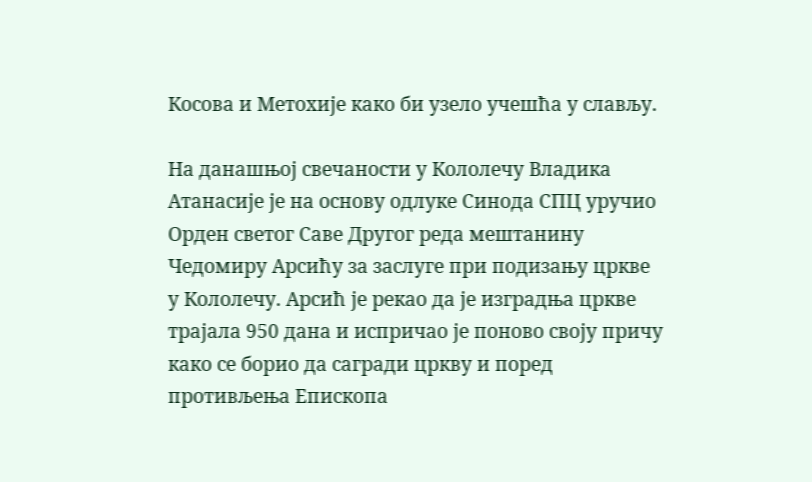Косова и Метохије како би узело учешћа у слављу.

На данашњој свечаности у Кололечу Владика Атанасије је на основу одлуке Синода СПЦ уручио Орден светог Саве Другог реда мештанину Чедомиру Арсићу за заслуге при подизању цркве у Кололечу. Арсић је рекао да је изградња цркве трајала 950 дана и испричао је поново своју причу како се борио да сагради цркву и поред противљења Епископа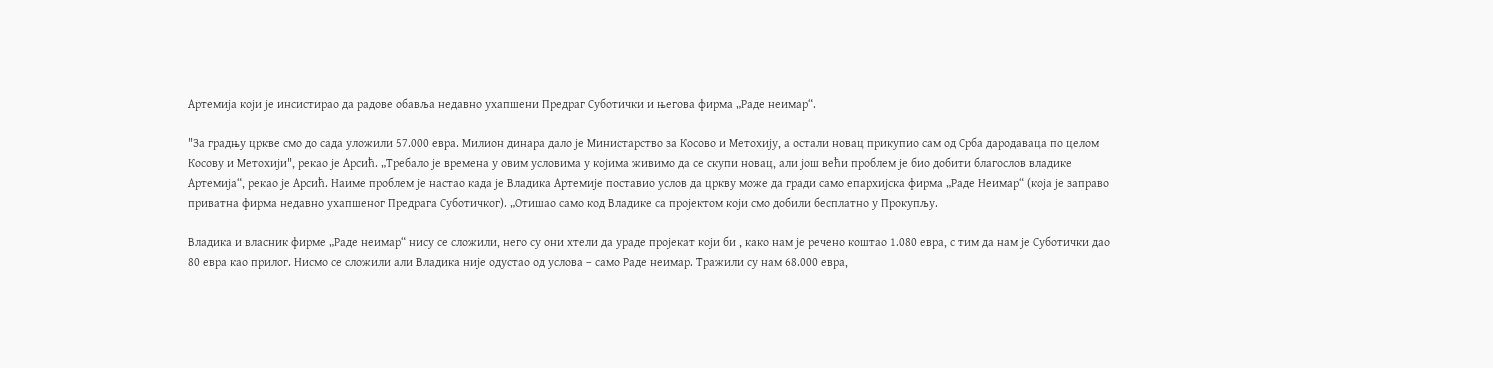Артемија који је инсистирао да радове обавља недавно ухапшени Предраг Суботички и његова фирма „Раде неимар“.

"За градњу цркве смо до сада уложили 57.000 евра. Милион динара дало је Министарство за Косово и Метохију, а остали новац прикупио сам од Срба дародаваца по целом Косову и Метохији", рекао је Арсић. „Требало је времена у овим условима у којима живимо да се скупи новац, али још већи проблем је био добити благослов владике Артемија“, рекао је Арсић. Наиме проблем је настао када је Владика Артемије поставио услов да цркву може да гради само епархијска фирма „Раде Неимар“ (која је заправо приватна фирма недавно ухапшеног Предрага Суботичког). „Отишао само код Владике са пројектом који смо добили бесплатно у Прокупљу.

Владика и власник фирме „Раде неимар“ нису се сложили, него су они хтели да ураде пројекат који би , како нам је речено коштао 1.080 евра, с тим да нам је Суботички дао 80 евра као прилог. Нисмо се сложили али Владика није одустао од услова – само Раде неимар. Тражили су нам 68.000 евра,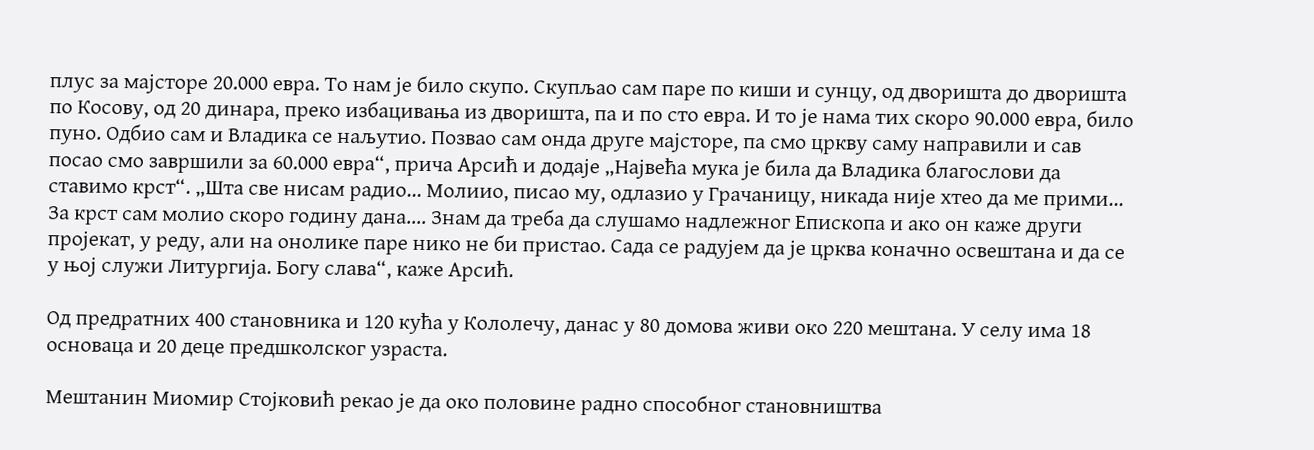плус за мајсторе 20.000 евра. То нам је било скупо. Скупљао сам паре по киши и сунцу, од дворишта до дворишта по Косову, од 20 динара, преко избацивања из дворишта, па и по сто евра. И то је нама тих скоро 90.000 евра, било пуно. Одбио сам и Владика се наљутио. Позвао сам онда друге мајсторе, па смо цркву саму направили и сав посао смо завршили за 60.000 евра“, прича Арсић и додаје „Највећа мука је била да Владика благослови да ставимо крст“. „Шта све нисам радио... Молиио, писао му, одлазио у Грачаницу, никада није хтео да ме прими... За крст сам молио скоро годину дана.... Знам да треба да слушамо надлежног Епископа и ако он каже други пројекат, у реду, али на онолике паре нико не би пристао. Сада се радујем да је црква коначно освештана и да се у њој служи Литургија. Богу слава“, каже Арсић.

Од предратних 400 становника и 120 кућа у Кололечу, данас у 80 домова живи око 220 мештана. У селу има 18 основаца и 20 деце предшколског узраста.

Мештанин Миомир Стојковић рекао је да око половине радно способног становништва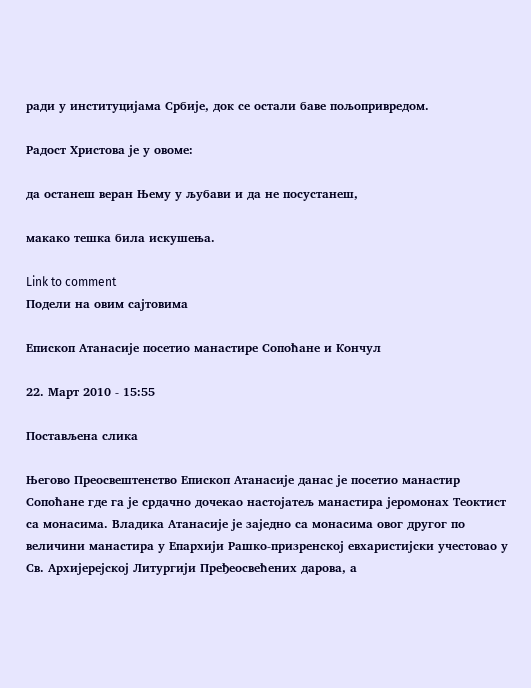ради у институцијама Србије, док се остали баве пољопривредом.

Радост Христова је у овоме:

да останеш веран Њему у љубави и да не посустанеш,

макако тешка била искушења.

Link to comment
Подели на овим сајтовима

Епископ Атанасије посетио манастире Сопоћане и Кончул

22. Март 2010 - 15:55

Постављена слика

Његово Преосвештенство Епископ Атанасије данас је посетио манастир Сопоћане где га је срдачно дочекао настојатељ манастира јеромонах Теоктист са монасима. Владика Атанасије је заједно са монасима овог другог по величини манастира у Епархији Рашко-призренској евхаристијски учестовао у Св. Архијерејској Литургији Пређеосвећених дарова, а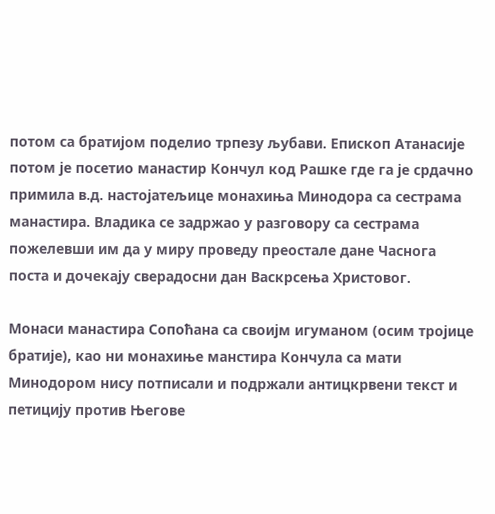потом са братијом поделио трпезу љубави. Епископ Атанасије потом је посетио манастир Кончул код Рашке где га је срдачно примила в.д. настојатељице монахиња Минодора са сестрама манастира. Владика се задржао у разговору са сестрама пожелевши им да у миру проведу преостале дане Часнога поста и дочекају сверадосни дан Васкрсења Христовог.

Монаси манастира Сопоћана са своијм игуманом (осим тројице братије), као ни монахиње манстира Кончула са мати Минодором нису потписали и подржали антицкрвени текст и петицију против Његове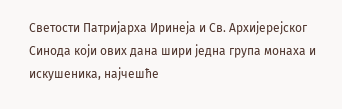Светости Патријарха Иринеја и Св. Архијерејског Синода који ових дана шири једна група монаха и искушеника, најчешће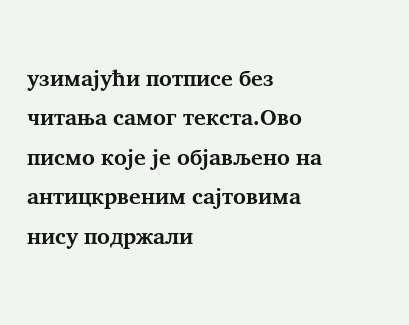узимајући потписе без читања самог текста.Ово писмо које је објављено на антицкрвеним сајтовима нису подржали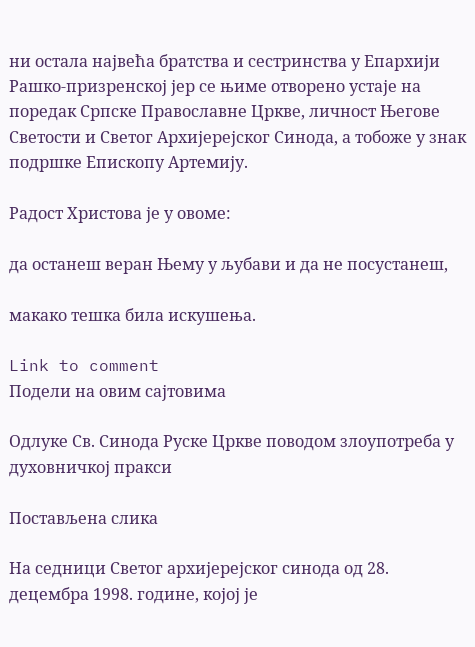ни остала највећа братства и сестринства у Епархији Рашко-призренској јер се њиме отворено устаје на поредак Српске Православне Цркве, личност Његове Светости и Светог Архијерејског Синода, а тобоже у знак подршке Епископу Артемију.

Радост Христова је у овоме:

да останеш веран Њему у љубави и да не посустанеш,

макако тешка била искушења.

Link to comment
Подели на овим сајтовима

Одлуке Св. Синода Руске Цркве поводом злоупотреба у духовничкој пракси

Постављена слика

На седници Светог архијерејског синода од 28. децембра 1998. године, којој је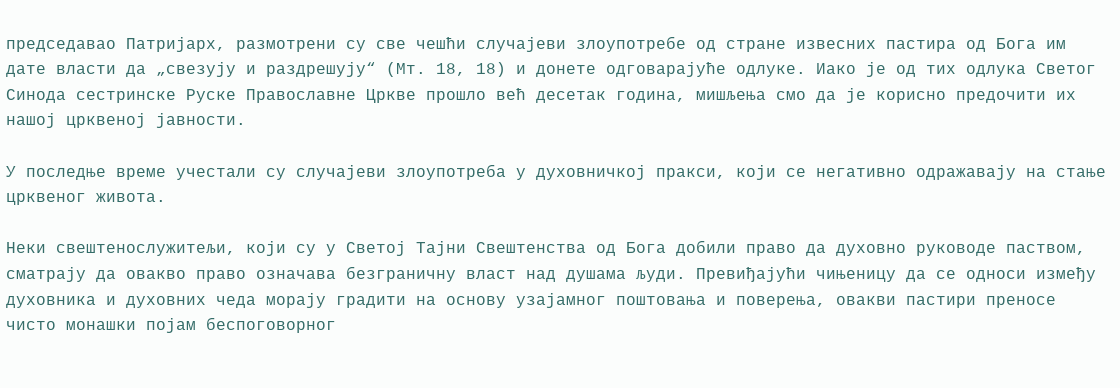председавао Патријарх, размотрени су све чешћи случајеви злоупотребе од стране извесних пастира од Бога им дате власти да „свезују и раздрешују“ (Мт. 18, 18) и донете одговарајуће одлуке. Иако је од тих одлука Светог Синода сестринске Руске Православне Цркве прошло већ десетак година, мишљења смо да је корисно предочити их нашој црквеној јавности.

У последње време учестали су случајеви злоупотреба у духовничкој пракси, који се негативно одражавају на стање црквеног живота.

Неки свештенослужитељи, који су у Светој Тајни Свештенства од Бога добили право да духовно руководе паством, сматрају да овакво право означава безграничну власт над душама људи. Превиђајући чињеницу да се односи између духовника и духовних чеда морају градити на основу узајамног поштовања и поверења, овакви пастири преносе чисто монашки појам беспоговорног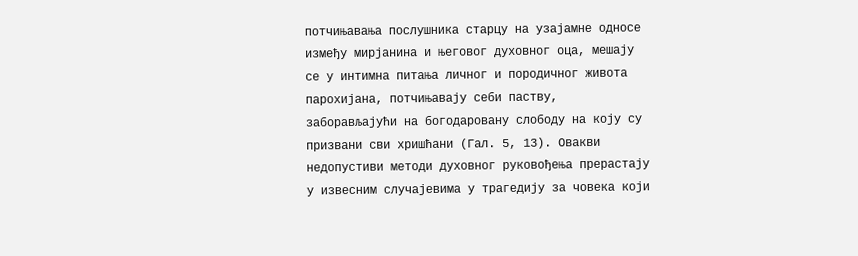потчињавања послушника старцу на узајамне односе између мирјанина и његовог духовног оца, мешају се у интимна питања личног и породичног живота парохијана, потчињавају себи паству, заборављајући на богодаровану слободу на коју су призвани сви хришћани (Гал. 5, 13). Овакви недопустиви методи духовног руковођења прерастају у извесним случајевима у трагедију за човека који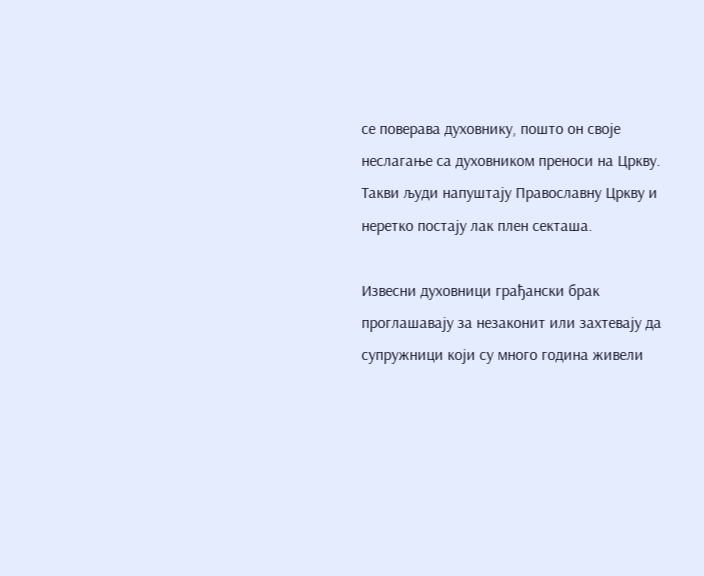се поверава духовнику, пошто он своје неслагање са духовником преноси на Цркву. Такви људи напуштају Православну Цркву и неретко постају лак плен секташа.

Извесни духовници грађански брак проглашавају за незаконит или захтевају да супружници који су много година живели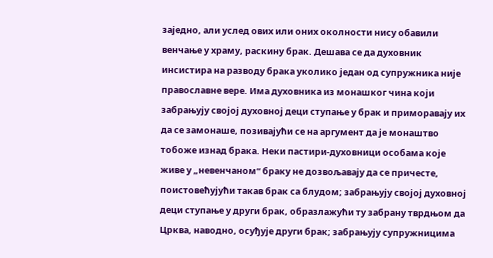заједно, али услед ових или оних околности нису обавили венчање у храму, раскину брак. Дешава се да духовник инсистира на разводу брака уколико један од супружника није православне вере. Има духовника из монашког чина који забрањују својој духовној деци ступање у брак и приморавају их да се замонаше, позивајући се на аргумент да је монаштво тобоже изнад брака. Неки пастири-духовници особама које живе у „невенчаном“ браку не дозвољавају да се причесте, поистовећујући такав брак са блудом; забрањују својој духовној деци ступање у други брак, образлажући ту забрану тврдњом да Црква, наводно, осуђује други брак; забрањују супружницима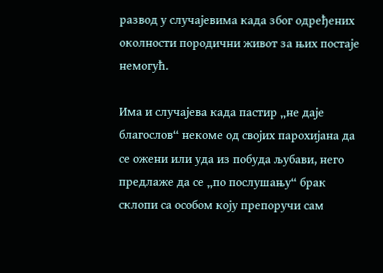развод у случајевима када због одређених околности породични живот за њих постаје немогућ.

Има и случајева када пастир „не даје благослов“ некоме од својих парохијана да се ожени или уда из побуда љубави, него предлаже да се „по послушању“ брак склопи са особом коју препоручи сам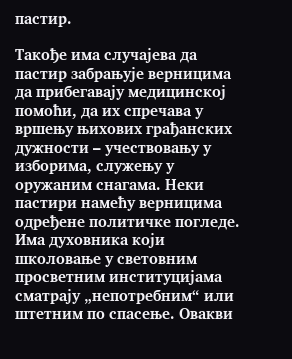пастир.

Такође има случајева да пастир забрањује верницима да прибегавају медицинској помоћи, да их спречава у вршењу њихових грађанских дужности – учествовању у изборима, служењу у оружаним снагама. Неки пастири намећу верницима одређене политичке погледе. Има духовника који школовање у световним просветним институцијама сматрају „непотребним“ или штетним по спасење. Овакви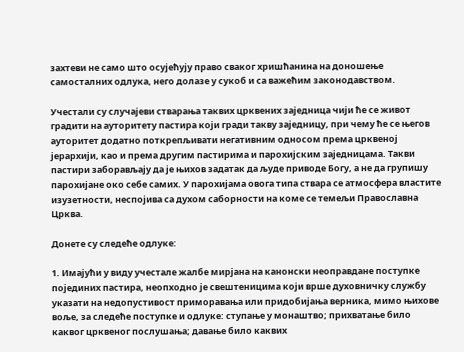захтеви не само што осујећују право сваког хришћанина на доношење самосталних одлука, него долазе у сукоб и са важећим законодавством.

Учестали су случајеви стварања таквих црквених заједница чији ће се живот градити на ауторитету пастира који гради такву заједницу, при чему ће се његов ауторитет додатно поткрепљивати негативним односом према црквеној јерархији, као и према другим пастирима и парохијским заједницама. Такви пастири заборављају да је њихов задатак да људе приводе Богу, а не да групишу парохијане око себе самих. У парохијама овога типа ствара се атмосфера властите изузетности, неспојива са духом саборности на коме се темељи Православна Црква.

Донете су следеће одлуке:

1. Имајући у виду учестале жалбе мирјана на канонски неоправдане поступке појединих пастира, неопходно је свештеницима који врше духовничку службу указати на недопустивост приморавања или придобијања верника, мимо њихове воље, за следеће поступке и одлуке: ступање у монаштво; прихватање било каквог црквеног послушања; давање било каквих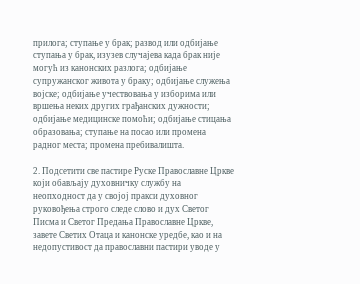прилога; ступање у брак; развод или одбијање ступања у брак, изузев случајева када брак није могућ из канонских разлога; одбијање супружанског живота у браку; одбијање служења војске; одбијање учествовања у изборима или вршења неких других грађанских дужности; одбијање медицинске помоћи; одбијање стицања образовања; ступање на посао или промена радног места; промена пребивалишта.

2. Подсетити све пастире Руске Православне Цркве који обављају духовничку службу на неопходност да у својој пракси духовног руковођења строго следе слово и дух Светог Писма и Светог Предања Православне Цркве, завете Светих Отаца и канонске уредбе, као и на недопустивост да православни пастири уводе у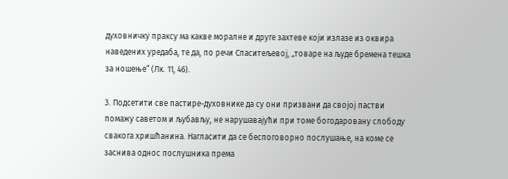духовничку праксу ма какве моралне и друге захтеве који излазе из оквира наведених уредаба, те да, по речи Спаситељевој, „товаре на људе бремена тешка за ношење“ (Лк. 11, 46).

3. Подсетити све пастире-духовнике да су они призвани да својој пастви помажу саветом и љубављу, не нарушавајући при томе богодаровану слободу свакога хришћанина. Нагласити да се беспоговорно послушање, на коме се заснива однос послушника према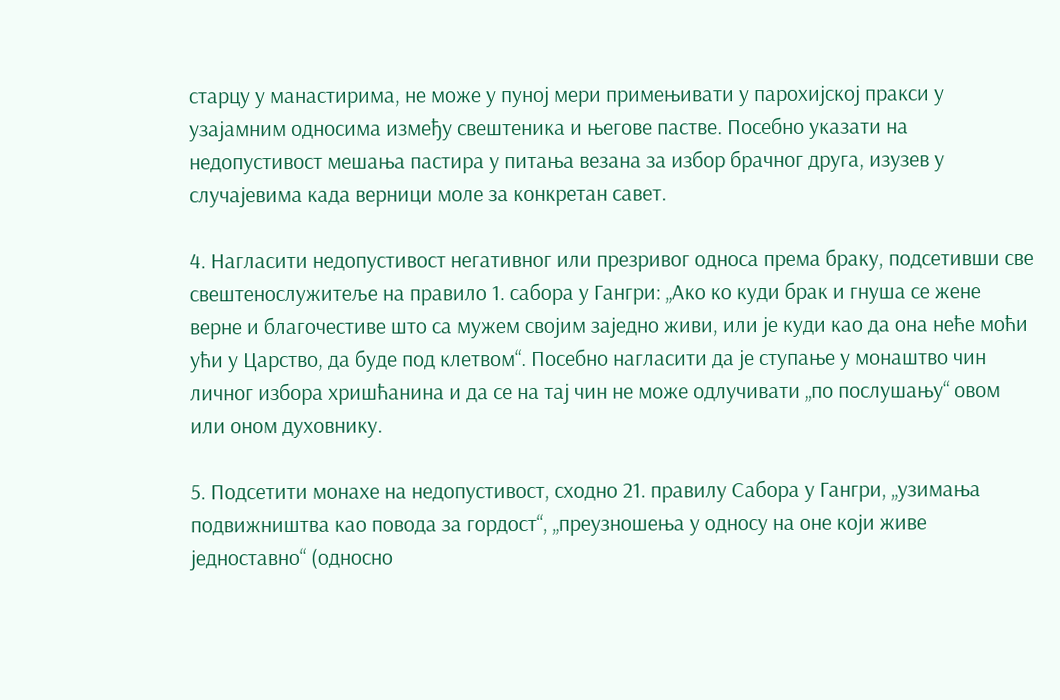старцу у манастирима, не може у пуној мери примењивати у парохијској пракси у узајамним односима између свештеника и његове пастве. Посебно указати на недопустивост мешања пастира у питања везана за избор брачног друга, изузев у случајевима када верници моле за конкретан савет.

4. Нагласити недопустивост негативног или презривог односа према браку, подсетивши све свештенослужитеље на правило 1. сабора у Гангри: „Ако ко куди брак и гнуша се жене верне и благочестиве што са мужем својим заједно живи, или је куди као да она неће моћи ући у Царство, да буде под клетвом“. Посебно нагласити да је ступање у монаштво чин личног избора хришћанина и да се на тај чин не може одлучивати „по послушању“ овом или оном духовнику.

5. Подсетити монахе на недопустивост, сходно 21. правилу Сабора у Гангри, „узимања подвижништва као повода за гордост“, „преузношења у односу на оне који живе једноставно“ (односно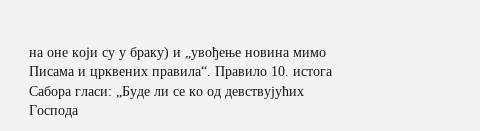на оне који су у браку) и „увођење новина мимо Писама и црквених правила“. Правило 10. истога Сабора гласи: „Буде ли се ко од девствујућих Господа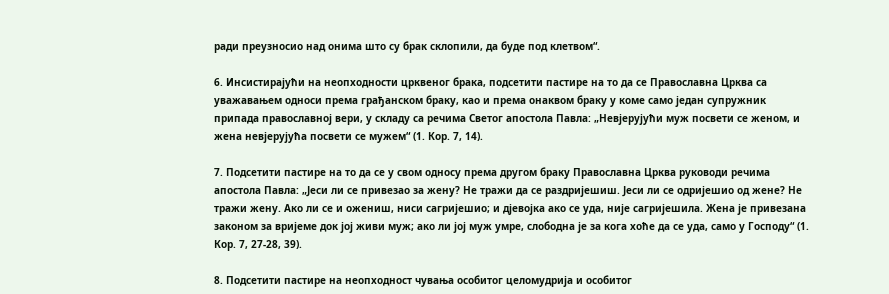ради преузносио над онима што су брак склопили, да буде под клетвом“.

6. Инсистирајући на неопходности црквеног брака, подсетити пастире на то да се Православна Црква са уважавањем односи према грађанском браку, као и према онаквом браку у коме само један супружник припада православној вери, у складу са речима Светог апостола Павла: „Невјерујући муж посвети се женом, и жена невјерујућа посвети се мужем“ (1. Кор. 7, 14).

7. Подсетити пастире на то да се у свом односу према другом браку Православна Црква руководи речима апостола Павла: „Јеси ли се привезао за жену? Не тражи да се раздријешиш. Јеси ли се одријешио од жене? Не тражи жену. Ако ли се и ожениш, ниси сагријешио; и дјевојка ако се уда, није сагријешила. Жена је привезана законом за вријеме док јој живи муж; ако ли јој муж умре, слободна је за кога хоће да се уда, само у Господу“ (1. Кор. 7, 27-28, 39).

8. Подсетити пастире на неопходност чувања особитог целомудрија и особитог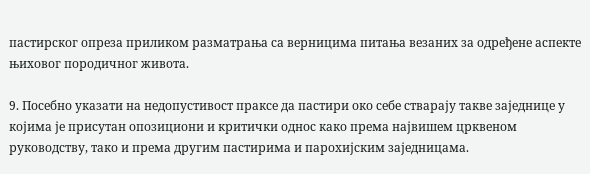пастирског опреза приликом разматрања са верницима питања везаних за одређене аспекте њиховог породичног живота.

9. Посебно указати на недопустивост праксе да пастири око себе стварају такве заједнице у којима је присутан опозициони и критички однос како према највишем црквеном руководству, тако и према другим пастирима и парохијским заједницама.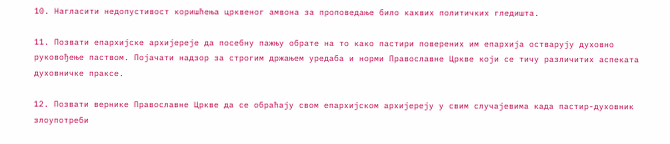10. Нагласити недопустивост коришћења црквеног амвона за проповедање било каквих политичких гледишта.

11. Позвати епархијске архијереје да посебну пажњу обрате на то како пастири поверених им епархија остварују духовно руковођење паством. Појачати надзор за строгим држањем уредаба и норми Православне Цркве који се тичу различитих аспеката духовничке праксе.

12. Позвати вернике Православне Цркве да се обраћају свом епархијском архијереју у свим случајевима када пастир-духовник злоупотреби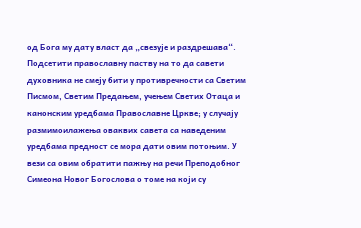од Бога му дату власт да „свезује и раздрешава“. Подсетити православну паству на то да савети духовника не смеју бити у противречности са Светим Писмом, Светим Предањем, учењем Светих Отаца и канонским уредбама Православне Цркве; у случају размимоилажења оваквих савета са наведеним уредбама предност се мора дати овим потоњим. У вези са овим обратити пажњу на речи Преподобног Симеона Новог Богослова о томе на који су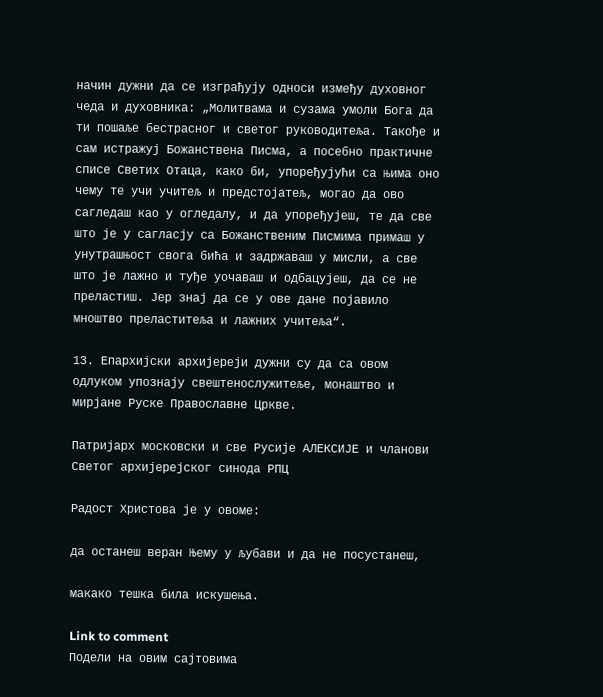начин дужни да се изграђују односи између духовног чеда и духовника: „Молитвама и сузама умоли Бога да ти пошаље бестрасног и светог руководитеља. Такође и сам истражуј Божанствена Писма, а посебно практичне списе Светих Отаца, како би, упоређујући са њима оно чему те учи учитељ и предстојатељ, могао да ово сагледаш као у огледалу, и да упоређујеш, те да све што је у сагласју са Божанственим Писмима примаш у унутрашњост свога бића и задржаваш у мисли, а све што је лажно и туђе уочаваш и одбацујеш, да се не преластиш. Јер знај да се у ове дане појавило мноштво преластитеља и лажних учитеља“.

13. Епархијски архијереји дужни су да са овом одлуком упознају свештенослужитеље, монаштво и мирјане Руске Православне Цркве.

Патријарх московски и све Русије АЛЕКСИЈЕ и чланови Светог архијерејског синода РПЦ

Радост Христова је у овоме:

да останеш веран Њему у љубави и да не посустанеш,

макако тешка била искушења.

Link to comment
Подели на овим сајтовима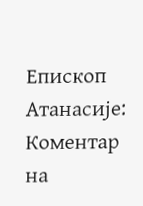Епископ Атанасије: Коментар на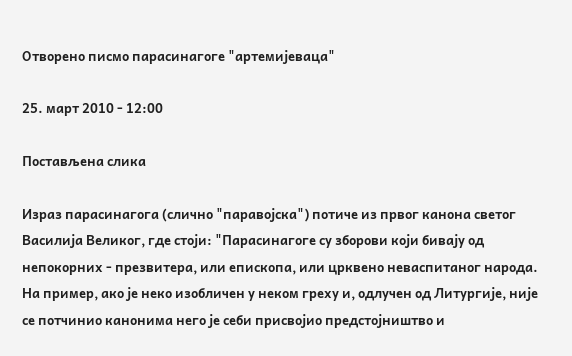Отворено писмо парасинагоге "артемијеваца"

25. март 2010 - 12:00

Постављена слика

Израз парасинагога (слично "паравојска") потиче из првог канона светог Василија Великог, где стоји: "Парасинагоге су зборови који бивају од непокорних - презвитера, или епископа, или црквено неваспитаног народа. На пример, ако је неко изобличен у неком греху и, одлучен од Литургије, није се потчинио канонима него је себи присвојио предстојништво и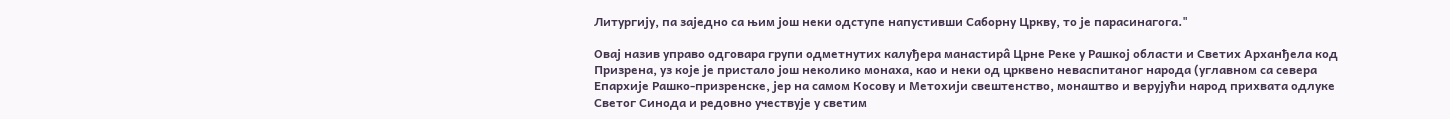Литургију, па заједно са њим још неки одступе напустивши Саборну Цркву, то је парасинагога."

Овај назив управо одговара групи одметнутих калуђера манастирâ Црне Реке у Рашкој области и Светих Арханђела код Призрена, уз које је пристало још неколико монаха, као и неки од црквено неваспитаног народа (углавном са севера Епархије Рашко-призренске, јер на самом Косову и Метохији свештенство, монаштво и верујући народ прихвата одлуке Светог Синода и редовно учествује у светим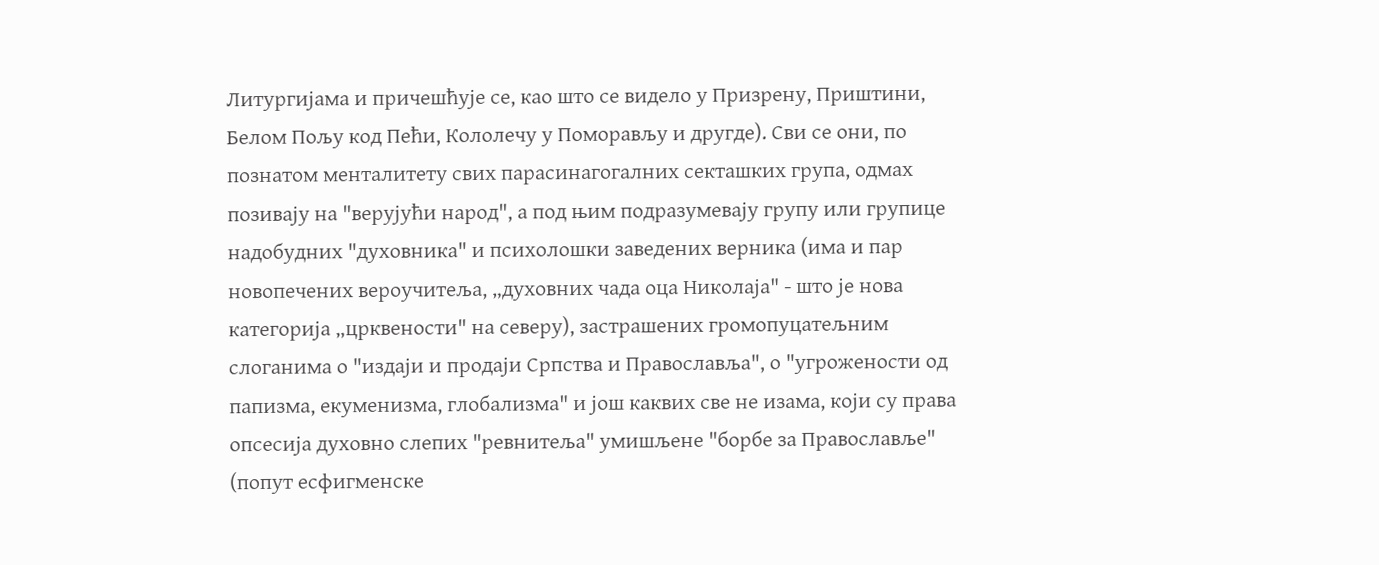Литургијама и причешћује се, као што се видело у Призрену, Приштини, Белом Пољу код Пећи, Кололечу у Поморављу и другде). Сви се они, по познатом менталитету свих парасинагогалних секташких група, одмах позивају на "верујући народ", а под њим подразумевају групу или групице надобудних "духовника" и психолошки заведених верника (има и пар новопечених вероучитеља, „духовних чада оца Николаја" - што је нова категорија „црквености" на северу), застрашених громопуцатељним слоганима о "издаји и продаји Српства и Православља", о "угрожености од папизма, екуменизма, глобализма" и још каквих све не изама, који су права опсесија духовно слепих "ревнитеља" умишљене "борбе за Православље" (попут есфигменске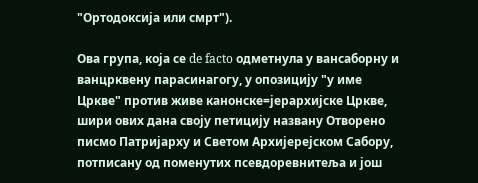"Ортодоксија или смрт").

Ова група, која се de facto одметнула у вансаборну и ванцрквену парасинагогу, у опозицију "у име Цркве" против живе канонске=јерархијске Цркве, шири ових дана своју петицију названу Отворено писмо Патријарху и Светом Архијерејском Сабору, потписану од поменутих псевдоревнитеља и још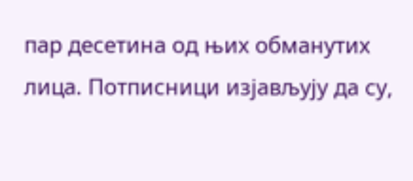пар десетина од њих обманутих лица. Потписници изјављују да су,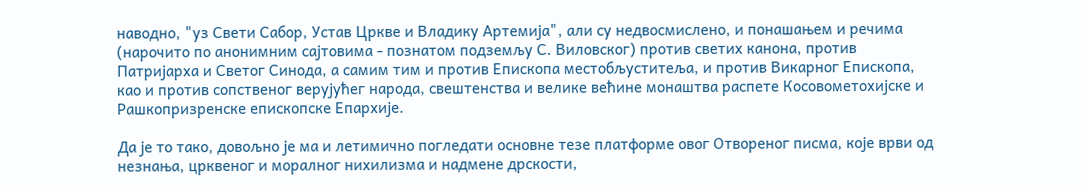наводно, "уз Свети Сабор, Устав Цркве и Владику Артемија", али су недвосмислено, и понашањем и речима (нарочито по анонимним сајтовима - познатом подземљу С. Виловског) против светих канона, против Патријарха и Светог Синода, а самим тим и против Епископа местобљуститеља, и против Викарног Епископа, као и против сопственог верујућег народа, свештенства и велике већине монаштва распете Косовометохијске и Рашкопризренске епископске Епархије.

Да је то тако, довољно је ма и летимично погледати основне тезе платформе овог Отвореног писма, које врви од незнања, црквеног и моралног нихилизма и надмене дрскости,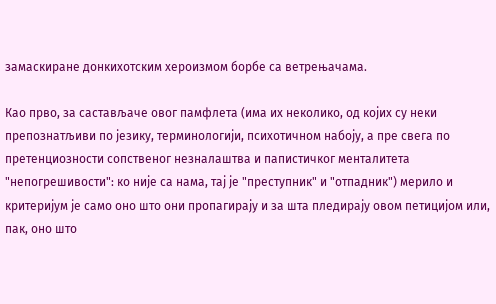замаскиране донкихотским хероизмом борбе са ветрењачама.

Као прво, за састављаче овог памфлета (има их неколико, од којих су неки препознатљиви по језику, терминологији, психотичном набоју, а пре свега по претенциозности сопственог незналаштва и папистичког менталитета "непогрешивости": ко није са нама, тај је "преступник" и "отпадник") мерило и критеријум је само оно што они пропагирају и за шта пледирају овом петицијом или, пак, оно што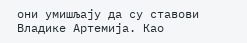они умишљају да су ставови Владике Артемија. Као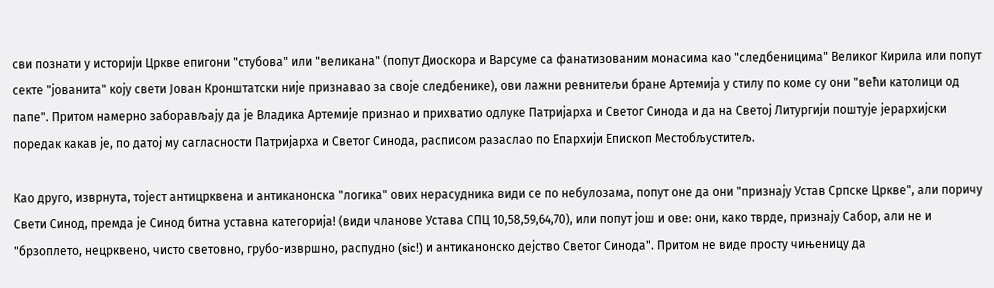сви познати у историји Цркве епигони "стубова" или "великана" (попут Диоскора и Варсуме са фанатизованим монасима као "следбеницима" Великог Кирила или попут секте "јованита" коју свети Јован Кронштатски није признавао за своје следбенике), ови лажни ревнитељи бране Артемија у стилу по коме су они "већи католици од папе". Притом намерно заборављају да је Владика Артемије признао и прихватио одлуке Патријарха и Светог Синода и да на Светој Литургији поштује јерархијски поредак какав је, по датој му сагласности Патријарха и Светог Синода, расписом разаслао по Епархији Епископ Местобљуститељ.

Као друго, изврнута, тојест антицрквена и антиканонска "логика" ових нерасудника види се по небулозама, попут оне да они "признају Устав Српске Цркве", али поричу Свети Синод, премда је Синод битна уставна категорија! (види чланове Устава СПЦ 10,58,59,64,70), или попут још и ове: они, како тврде, признају Сабор, али не и "брзоплето, нецрквено, чисто световно, грубо-извршно, распудно (sic!) и антиканонско дејство Светог Синода". Притом не виде просту чињеницу да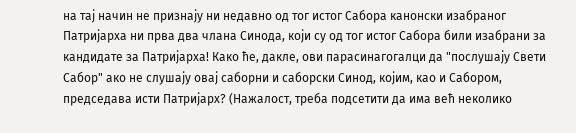на тај начин не признају ни недавно од тог истог Сабора канонски изабраног Патријарха ни прва два члана Синода, који су од тог истог Сабора били изабрани за кандидате за Патријарха! Како ће, дакле, ови парасинагогалци да "послушају Свети Сабор" ако не слушају овај саборни и саборски Синод, којим, као и Сабором, председава исти Патријарх? (Нажалост, треба подсетити да има већ неколико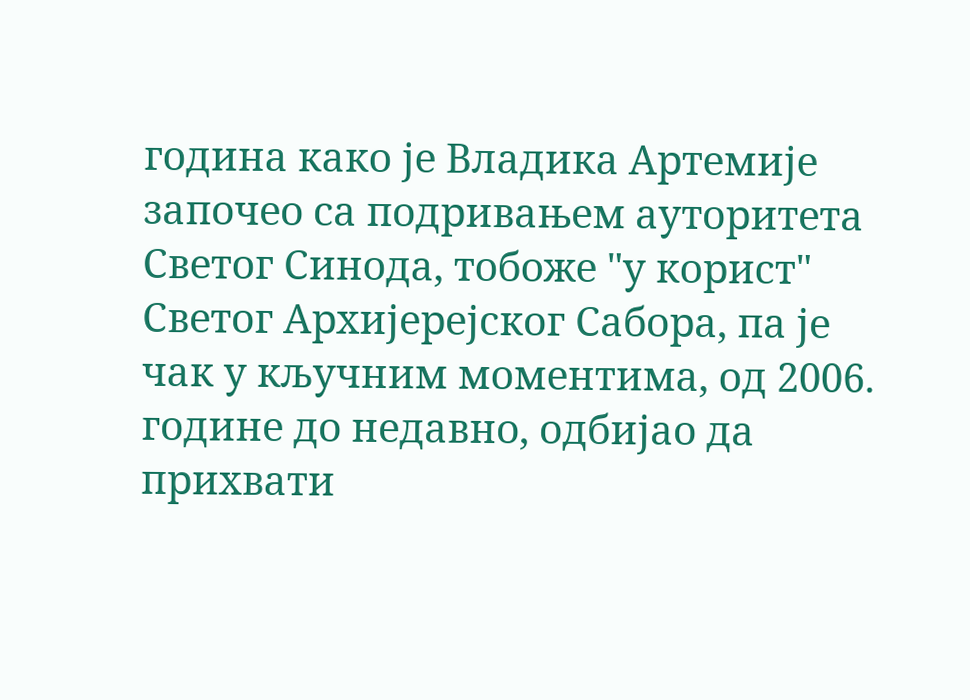година како је Владика Артемије започео са подривањем ауторитета Светог Синода, тобоже "у корист" Светог Архијерејског Сабора, па је чак у кључним моментима, од 2006. године до недавно, одбијао да прихвати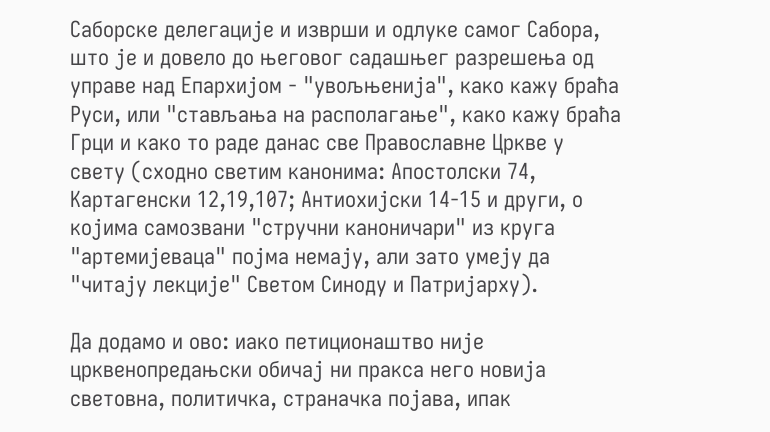Саборске делегације и изврши и одлуке самог Сабора, што је и довело до његовог садашњег разрешења од управе над Епархијом - "увољњенија", како кажу браћа Руси, или "стављања на располагање", како кажу браћа Грци и како то раде данас све Православне Цркве у свету (сходно светим канонима: Апостолски 74, Картагенски 12,19,107; Антиохијски 14-15 и други, о којима самозвани "стручни каноничари" из круга "артемијеваца" појма немају, али зато умеју да "читају лекције" Светом Синоду и Патријарху).

Да додамо и ово: иако петиционаштво није црквенопредањски обичај ни пракса него новија световна, политичка, страначка појава, ипак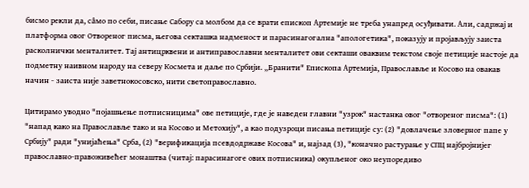бисмо рекли да, сâмо по себи, писање Сабору са молбом да се врати епископ Артемије не треба унапред осуђивати. Али, садржај и платформа овог Отвореног писма, његова секташка надменост и парасинагогална "апологетика", показују и пројављују заиста расколнички менталитет. Тај антицрквени и антиправославни менталитет ови секташи оваквим текстом своје петиције настоје да подметну наивном народу на северу Космета и даље по Србији. „Бранити" Епископа Артемија, Православље и Косово на овакав начин - заиста није заветнокосовско, нити светоправославно.

Цитирамо уводно "појашњење потписницима" ове петиције, где је наведен главни "узрок" настанка овог "отвореног писма": (1) "напад како на Православље тако и на Косово и Метохију", а као подузроци писања петиције су: (2) "довлачење зловерног папе у Србију" ради "унијаћења" Срба, (2) "верификација псевдодржаве Косова" и, најзад (3), "коначно растурање у СПЦ најбројнијег православно-правоживећег монаштва (читај: парасинагоге ових потписника) окупљеног око неупоредиво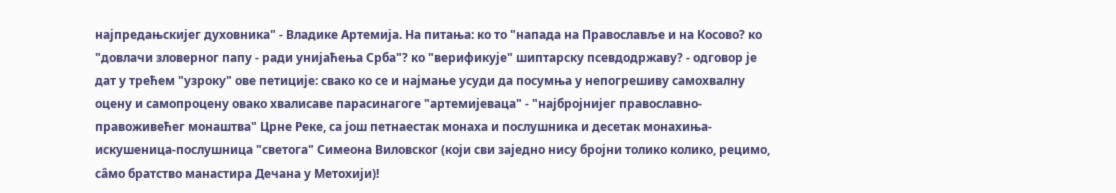најпредањскијег духовника" - Владике Артемија. На питања: ко то "напада на Православље и на Косово? ко "довлачи зловерног папу - ради унијаћења Срба"? ко "верификује" шиптарску псевдодржаву? - одговор је дат у трећем "узроку" ове петиције: свако ко се и најмање усуди да посумња у непогрешиву самохвалну оцену и самопроцену овако хвалисаве парасинагоге "артемијеваца" - "најбројнијег православно-правоживећег монаштва" Црне Реке, са још петнаестак монаха и послушника и десетак монахиња-искушеница-послушница "светога" Симеона Виловског (који сви заједно нису бројни толико колико, рецимо, сâмо братство манастира Дечана у Метохији)!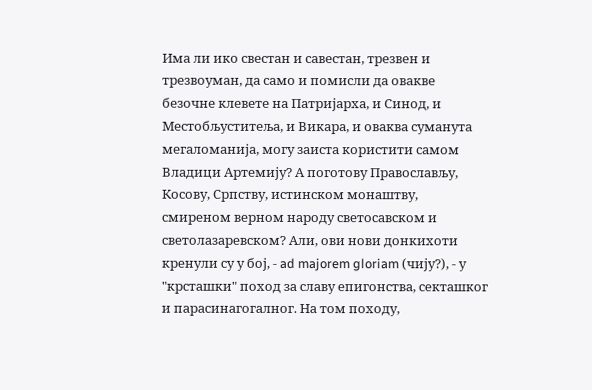Има ли ико свестан и савестан, трезвен и трезвоуман, да само и помисли да овакве безочне клевете на Патријарха, и Синод, и Местобљуститеља, и Викара, и оваква суманута мегаломанија, могу заиста користити самом Владици Артемију? А поготову Православљу, Косову, Српству, истинском монаштву, смиреном верном народу светосавском и светолазаревском? Али, ови нови донкихоти кренули су у бој, - ad majorem gloriam (чију?), - у "крсташки" поход за славу епигонства, секташког и парасинагогалног. На том походу,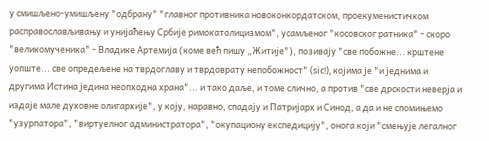у смишљено-умишљену "одбрану" "главног противника новоконкордатском, проекуменистичком расправослављивању и унијаћењу Србије римокатолицизмом", усамљеног "косовског ратника" - скоро "великомученика" - Владике Артемија (коме већ пишу „Житије"), позивају "све побожне... крштене уопште... све опредељене на тврдоглаву и тврдоврату непобожност" (sic!), којима је "и једнима и другима Истина једина неопходна храна"... и тако даље, и томе слично, а против "све дрскости неверја и издаје мале духовне олигархије", у коју, наравно, спадају и Патријарх и Синод, а да и не спомињемо "узурпатора", "виртуелног администратора", "окупациону експедицију", онога који "смењује легалног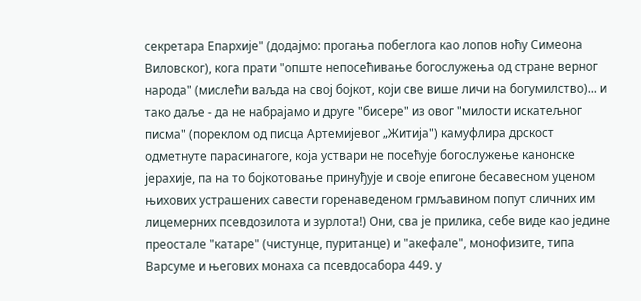секретара Епархије" (додајмо: прогања побеглога као лопов ноћу Симеона Виловског), кога прати "опште непосећивање богослужења од стране верног народа" (мислећи ваљда на свој бојкот, који све више личи на богумилство)... и тако даље - да не набрајамо и друге "бисере" из овог "милости искатељног писма" (пореклом од писца Артемијевог „Житија") камуфлира дрскост одметнуте парасинагоге, која уствари не посећује богослужење канонске јерахије, па на то бојкотовање принуђује и своје епигоне бесавесном уценом њихових устрашених савести горенаведеном грмљавином попут сличних им лицемерних псевдозилота и зурлота!) Они, сва је прилика, себе виде као једине преостале "катаре" (чистунце, пуританце) и "акефале", монофизите, типа Варсуме и његових монаха са псевдосабора 449. у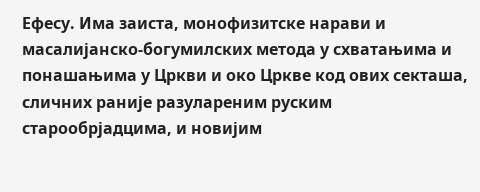Ефесу. Има заиста, монофизитске нарави и масалијанско-богумилских метода у схватањима и понашањима у Цркви и око Цркве код ових секташа, сличних раније разулареним руским старообрјадцима, и новијим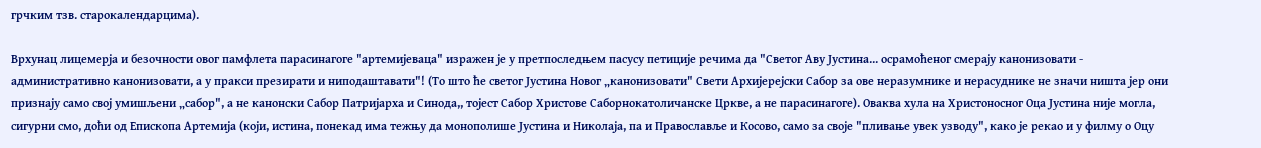грчким тзв. старокалендарцима).

Врхунац лицемерја и безочности овог памфлета парасинагоге "артемијеваца" изражен је у претпоследњем пасусу петиције речима да "Светог Аву Јустина... осрамоћеног смерају канонизовати - административно канонизовати, а у пракси презирати и ниподаштавати"! (То што ће светог Јустина Новог „канонизовати" Свети Архијерејски Сабор за ове неразумнике и нерасуднике не значи ништа јер они признају само свој умишљени „сабор", а не канонски Сабор Патријарха и Синода,, тојест Сабор Христове Саборнокатоличанске Цркве, а не парасинагоге). Оваква хула на Христоносног Оца Јустина није могла, сигурни смо, доћи од Епископа Артемија (који, истина, понекад има тежњу да монополише Јустина и Николаја, па и Православље и Косово, само за своје "пливање увек узводу", како је рекао и у филму о Оцу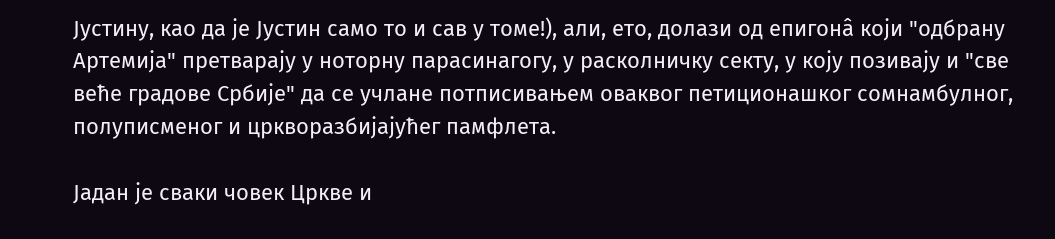Јустину, као да је Јустин само то и сав у томе!), али, ето, долази од епигонâ који "одбрану Артемија" претварају у ноторну парасинагогу, у расколничку секту, у коју позивају и "све веће градове Србије" да се учлане потписивањем оваквог петиционашког сомнамбулног, полуписменог и цркворазбијајућег памфлета.

Јадан је сваки човек Цркве и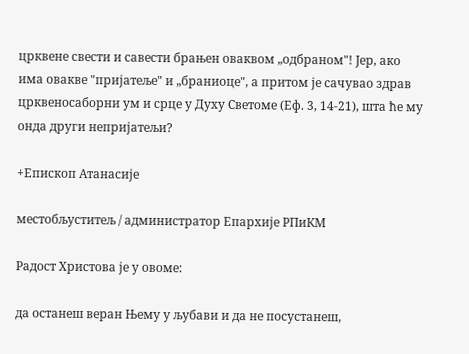црквене свести и савести брањен оваквом „одбраном"! Јер, ако има овакве "пријатеље" и „браниоце", а притом је сачувао здрав црквеносаборни ум и срце у Духу Светоме (Еф. 3, 14-21), шта ће му онда други непријатељи?

+Епископ Атанасије

местобљуститељ / администратор Епархије РПиКМ

Радост Христова је у овоме:

да останеш веран Њему у љубави и да не посустанеш,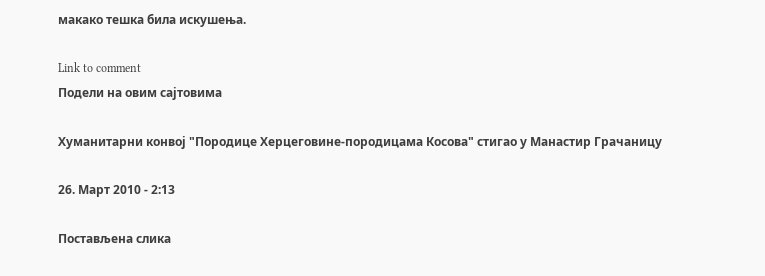макако тешка била искушења.

Link to comment
Подели на овим сајтовима

Хуманитарни конвој "Породице Херцеговине-породицама Косова" стигао у Манастир Грачаницу

26. Март 2010 - 2:13

Постављена слика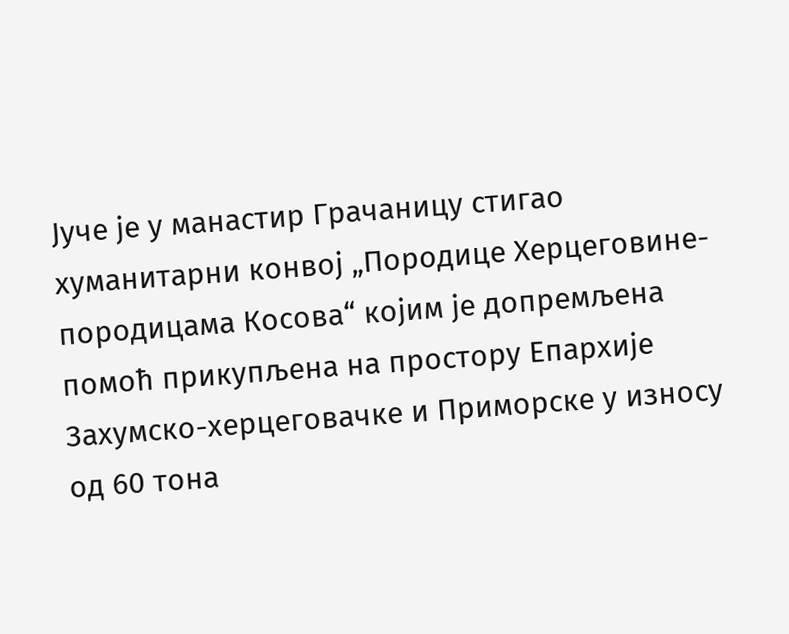Јуче је у манастир Грачаницу стигао хуманитарни конвој „Породице Херцеговине-породицама Косова“ којим је допремљена помоћ прикупљена на простору Епархије Захумско-херцеговачке и Приморске у износу од 60 тона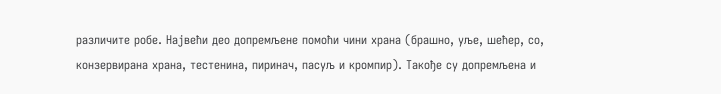различите робе. Највећи део допремљене помоћи чини храна (брашно, уље, шећер, со, конзервирана храна, тестенина, пиринач, пасуљ и кромпир). Такође су допремљена и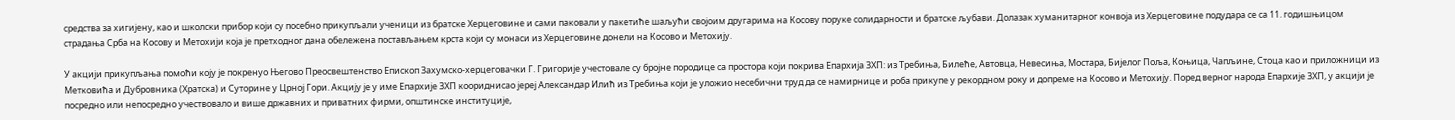средства за хигијену, као и школски прибор који су посебно прикупљали ученици из братске Херцеговине и сами паковали у пакетиће шаљући својоим другарима на Косову поруке солидарности и братске љубави. Долазак хуманитарног конвоја из Херцеговине подудара се са 11. годишњицом страдања Срба на Косову и Метохији која је претходног дана обележена постављањем крста који су монаси из Херцеговине донели на Косово и Метохију.

У акцији прикупљања помоћи коју је покренуо Његово Преосвештенство Епископ Захумско-херцеговачки Г. Григорије учестовале су бројне породице са простора који покрива Епархија ЗХП: из Требиња, Билеће, Автовца, Невесиња, Мостара, Бијелог Поља, Коњица, Чапљине, Стоца као и приложници из Метковића и Дубровника (Хратска) и Суторине у Црној Гори. Акцију је у име Епархије ЗХП коориднисао јереј Александар Илић из Требиња који је уложио несебични труд да се намирнице и роба прикупе у рекордном року и допреме на Косово и Метохију. Поред верног народа Епархије ЗХП, у акцији је посредно или непосредно учествовало и више државних и приватних фирми, општинске институције,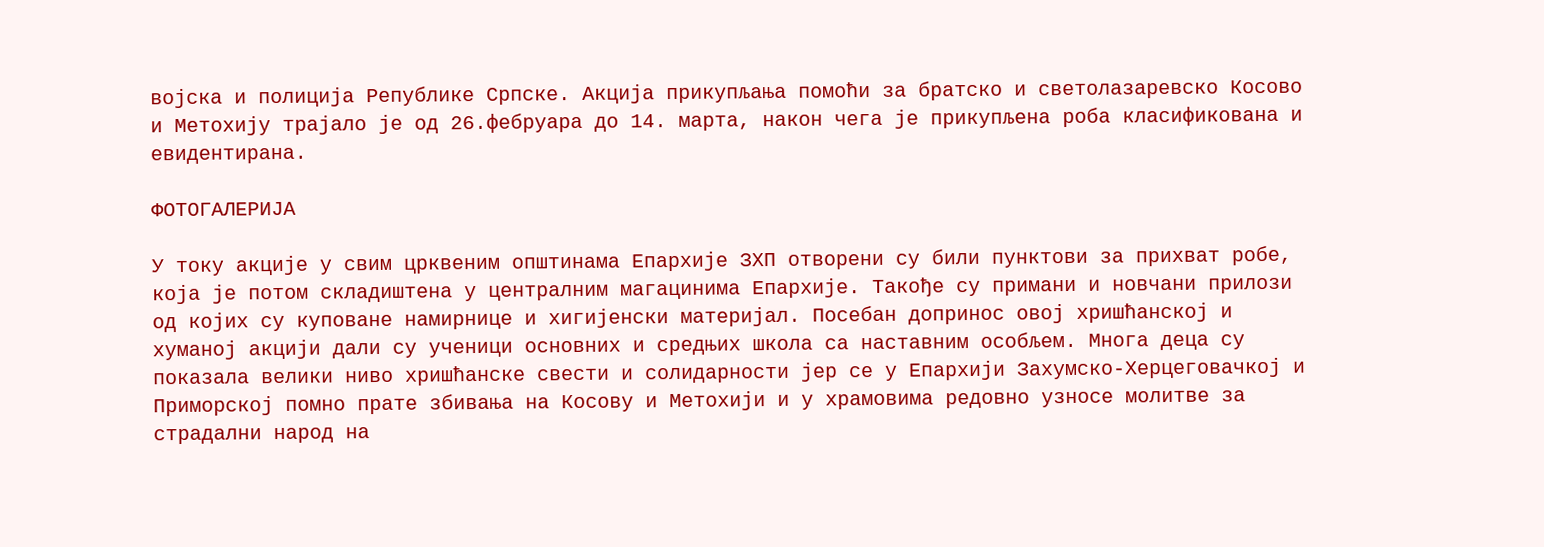војска и полиција Републике Српске. Акција прикупљања помоћи за братско и светолазаревско Косово и Метохију трајало је од 26.фебруара до 14. марта, након чега је прикупљена роба класификована и евидентирана.

ФОТОГАЛЕРИЈА

У току акције у свим црквеним општинама Епархије ЗХП отворени су били пунктови за прихват робе, која је потом складиштена у централним магацинима Епархије. Такође су примани и новчани прилози од којих су куповане намирнице и хигијенски материјал. Посебан допринос овој хришћанској и хуманој акцији дали су ученици основних и средњих школа са наставним особљем. Многа деца су показала велики ниво хришћанске свести и солидарности јер се у Епархији Захумско-Херцеговачкој и Приморској помно прате збивања на Косову и Метохији и у храмовима редовно узносе молитве за страдални народ на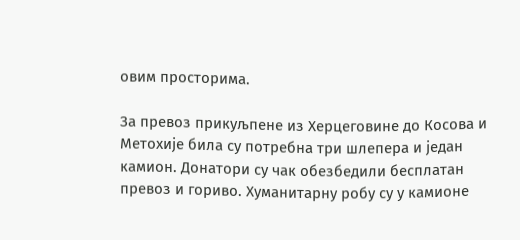овим просторима.

За превоз прикуљпене из Херцеговине до Косова и Метохије била су потребна три шлепера и један камион. Донатори су чак обезбедили бесплатан превоз и гориво. Хуманитарну робу су у камионе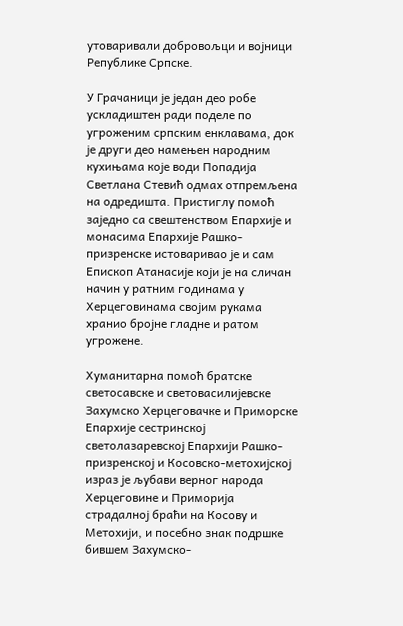утоваривали добровољци и војници Републике Српске.

У Грачаници је један део робе ускладиштен ради поделе по угроженим српским енклавама, док је други део намењен народним кухињама које води Попадија Светлана Стевић одмах отпремљена на одредишта. Пристиглу помоћ заједно са свештенством Епархије и монасима Епархије Рашко-призренске истоваривао је и сам Епископ Атанасије који је на сличан начин у ратним годинама у Херцеговинама својим рукама хранио бројне гладне и ратом угрожене.

Хуманитарна помоћ братске светосавске и световасилијевске Захумско Херцеговачке и Приморске Епархије сестринској светолазаревској Епархији Рашко-призренској и Косовско-метохијској израз је љубави верног народа Херцеговине и Приморија страдалној браћи на Косову и Метохији, и посебно знак подршке бившем Захумско-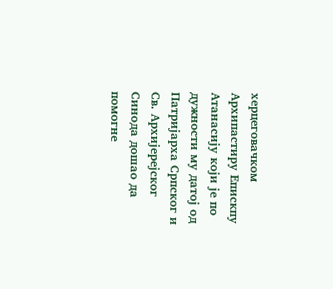херцеговачком Архипастиру Епискпу Атанасију који је по дужности му датој од Патријарха Српског и Св. Архијерејског Синода дошао да помогне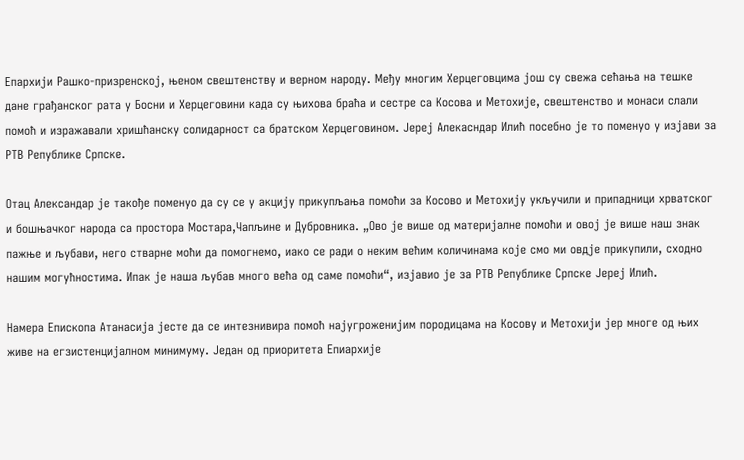Епархији Рашко-призренској, њеном свештенству и верном народу. Међу многим Херцеговцима још су свежа сећања на тешке дане грађанског рата у Босни и Херцеговини када су њихова браћа и сестре са Косова и Метохије, свештенство и монаси слали помоћ и изражавали хришћанску солидарност са братском Херцеговином. Јереј Алекасндар Илић посебно је то поменуо у изјави за РТВ Републике Српске.

Отац Александар је такође поменуо да су се у акцију прикупљања помоћи за Косово и Метохију укључили и припадници хрватског и бошњачког народа са простора Мостара,Чапљине и Дубровника. „Ово је више од материјалне помоћи и овој је више наш знак пажње и љубави, него стварне моћи да помогнемо, иако се ради о неким већим количинама које смо ми овдје прикупили, сходно нашим могућностима. Ипак је наша љубав много већа од саме помоћи“, изјавио је за РТВ Републике Српске Јереј Илић.

Намера Епископа Атанасија јесте да се интезнивира помоћ најугроженијим породицама на Косову и Метохији јер многе од њих живе на егзистенцијалном минимуму. Један од приоритета Епиархије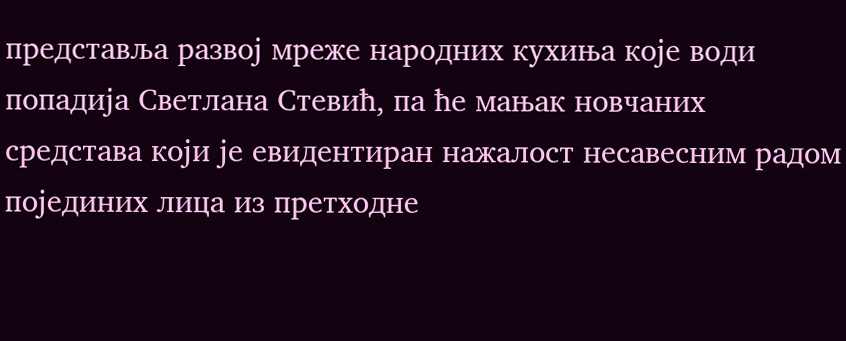представља развој мреже народних кухиња које води попадија Светлана Стевић, па ће мањак новчаних средстава који је евидентиран нажалост несавесним радом појединих лица из претходне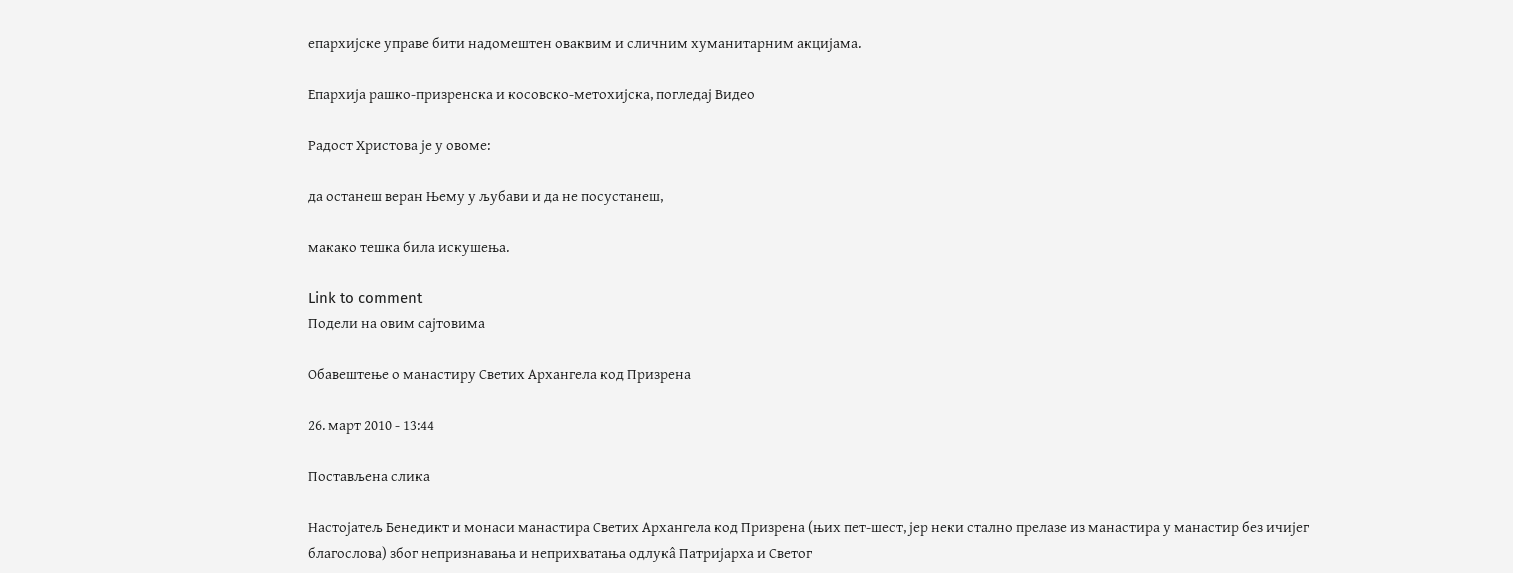епархијске управе бити надомештен оваквим и сличним хуманитарним акцијама.

Eпархија рашко-призренска и косовско-метохијска, погледај Видео

Радост Христова је у овоме:

да останеш веран Њему у љубави и да не посустанеш,

макако тешка била искушења.

Link to comment
Подели на овим сајтовима

Обавештење о манастиру Светих Архангела код Призрена

26. март 2010 - 13:44

Постављена слика

Настојатељ Бенедикт и монаси манастира Светих Архангела код Призрена (њих пет-шест, јер неки стално прелазе из манастира у манастир без ичијег благослова) због непризнавања и неприхватања одлукâ Патријарха и Светог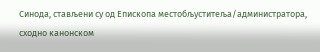Синода, стављени су од Епископа местобљуститеља/администратора, сходно канонском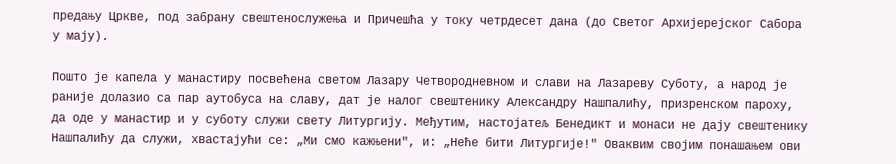предању Цркве, под забрану свештенослужења и Причешћа у току четрдесет дана (до Светог Архијерејског Сабора у мају).

Пошто је капела у манастиру посвећена светом Лазару Четвородневном и слави на Лазареву Суботу, а народ је раније долазио са пар аутобуса на славу, дат је налог свештенику Александру Нашпалићу, призренском пароху, да оде у манастир и у суботу служи свету Литургију. Међутим, настојатељ Бенедикт и монаси не дају свештенику Нашпалићу да служи, хвастајући се: „Ми смо кажњени", и: „Неће бити Литургије!" Оваквим својим понашањем ови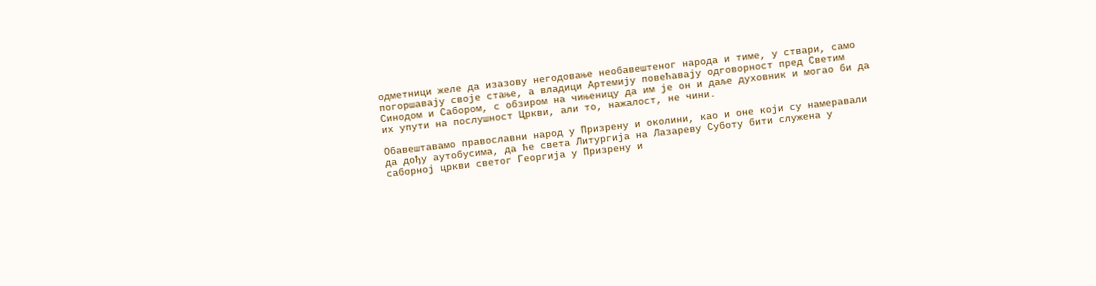одметници желе да изазову негодовање необавештеног народа и тиме, у ствари, само погоршавају своје стање, а владици Артемију повећавају одговорност пред Светим Синодом и Сабором, с обзиром на чињеницу да им је он и даље духовник и могао би да их упути на послушност Цркви, али то, нажалост, не чини.

Обавештавамо православни народ у Призрену и околини, као и оне који су намеравали да дођу аутобусима, да ће света Литургија на Лазареву Суботу бити служена у саборној цркви светог Георгија у Призрену и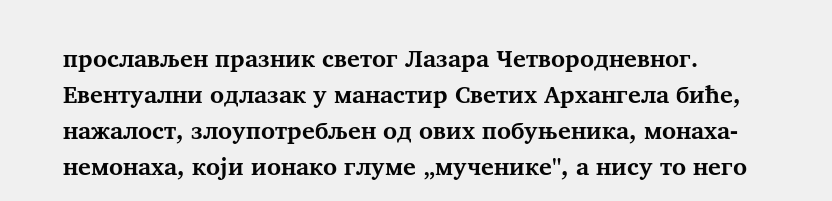прослављен празник светог Лазара Четвородневног. Евентуални одлазак у манастир Светих Архангела биће, нажалост, злоупотребљен од ових побуњеника, монаха-немонаха, који ионако глуме „мученике", а нису то него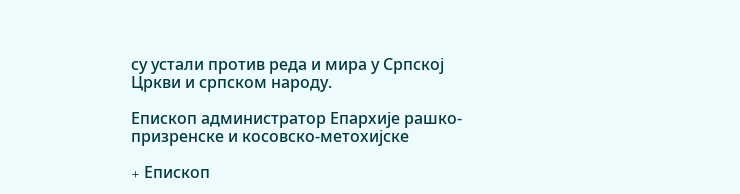су устали против реда и мира у Српској Цркви и српском народу.

Епископ администратор Епархије рашко-призренске и косовско-метохијске

+ Eпископ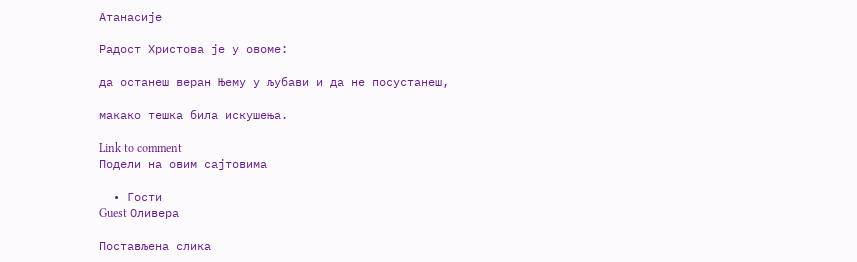Атанасије

Радост Христова је у овоме:

да останеш веран Њему у љубави и да не посустанеш,

макако тешка била искушења.

Link to comment
Подели на овим сајтовима

  • Гости
Guest Оливера

Постављена слика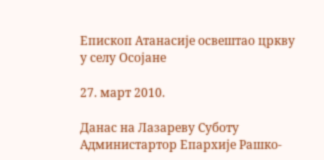Епископ Атанасије освештао цркву у селу Осојане

27. март 2010.

Данас на Лазареву Суботу Администартор Епархије Рашко-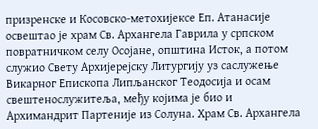призренске и Косовско-метохијексе Еп. Атанасије освештао је храм Св. Архангела Гаврила у српском повратничком селу Осојане, општина Исток, а потом служио Свету Архијерејску Литургију уз саслужење Викарног Епископа Липљанског Теодосија и осам свештенослужитеља, међу којима је био и Архимандрит Партеније из Солуна. Храм Св. Архангела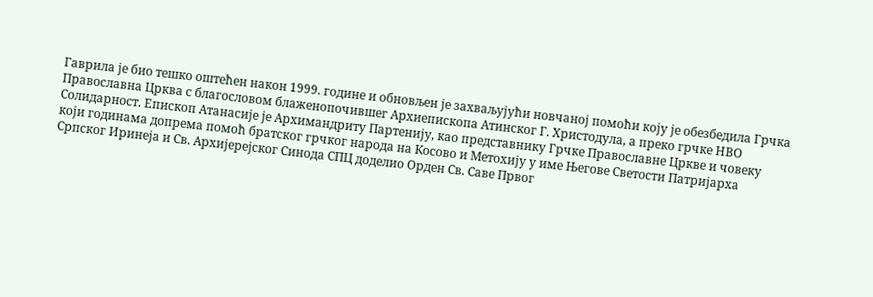Гаврила је био тешко оштећен након 1999. године и обновљен је захваљујући новчаној помоћи коју је обезбедила Грчка Православна Црква с благословом блаженопочившег Архиепископа Атинског Г. Христодула, а преко грчке НВО Солидарност. Епископ Атанасије је Архимандриту Партенију, као представнику Грчке Православне Цркве и човеку који годинама допрема помоћ братског грчког народа на Косово и Метохију у име Његове Светости Патријарха Српског Иринеја и Св. Архијерејског Синода СПЦ доделио Орден Св. Саве Првог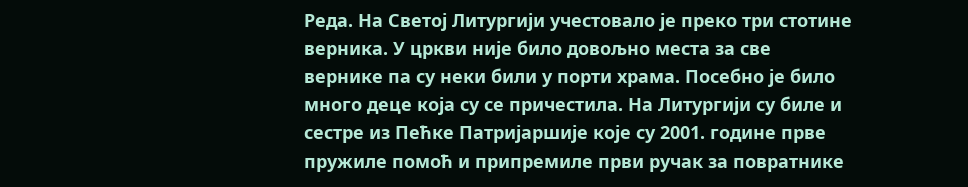Реда. На Светој Литургији учестовало је преко три стотине верника. У цркви није било довољно места за све вернике па су неки били у порти храма. Посебно је било много деце која су се причестила. На Литургији су биле и сестре из Пећке Патријаршије које су 2001. године прве пружиле помоћ и припремиле први ручак за повратнике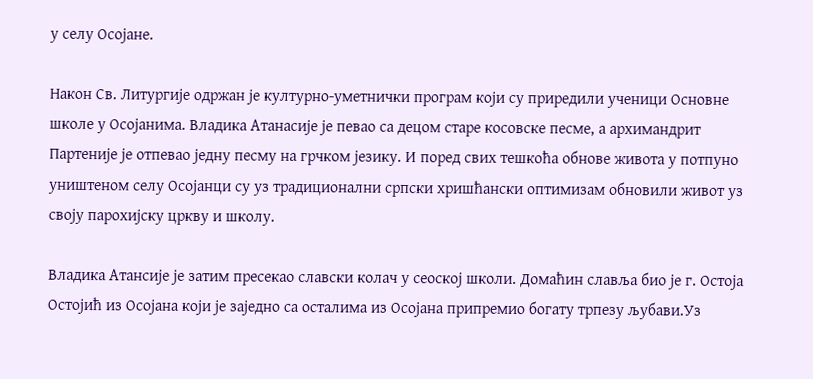у селу Осојане.

Након Св. Литургије одржан је културно-уметнички програм који су приредили ученици Основне школе у Осојанима. Владика Атанасије је певао са децом старе косовске песме, а архимандрит Партеније је отпевао једну песму на грчком језику. И поред свих тешкоћа обнове живота у потпуно уништеном селу Осојанци су уз традиционални српски хришћански оптимизам обновили живот уз своју парохијску цркву и школу.

Владика Атансије је затим пресекао славски колач у сеоској школи. Домаћин славља био је г. Остоја Остојић из Осојана који је заједно са осталима из Осојана припремио богату трпезу љубави.Уз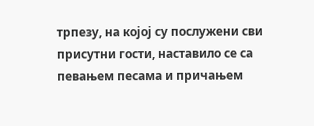трпезу, на којој су послужени сви присутни гости, наставило се са певањем песама и причањем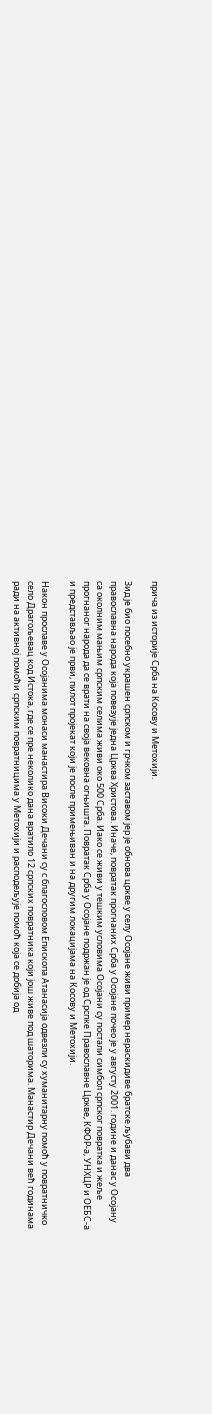прича из историје Срба на Косову и Метохији.

Зид је био посебно украшен српском и грчком заставом јер је обнова цркве у селу Осојане живи пример нераскидиве братске љубави два православна народа која повезује једна Црква Христова. Иначе, повратак прогнаних Срба у Осојане почео је у августу 2001. године и данас у Осојану са околним мањим српским селима живи око 500 Срба. Иако се живи у тешким условима Осојани су постали симбол српског повратка и жеље прогнаног народа да се врати на своја вековна огњишта. Повратак Срба у Осојане подржан је од Срспке Православне Цркве, КФОР-а, УНХЦР и ОЕБС-а и представљао је први, пилот пројекат који је после примењиван и на другим локацијама на Косову и Метохији.

Након прославе у Осојанима монаси манастира Високи Дечани су с благословом Епископа Атанасија одвезли су хуманитарну помоћ у повратничко село Драгољевац код Истока, где се пре неколико дана вратило 12 српских повратника који још живе под шаторима. Манастир Дечани већ годинама ради на активној помоћи српским повратницима у Метохији и расподељује помоћ која се добија од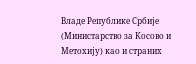Владе Републике Србије (Министарство за Косово и Метохију) као и страних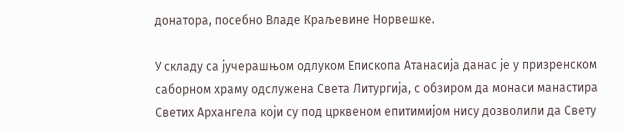донатора, посебно Владе Краљевине Норвешке.

У складу са јучерашњом одлуком Епископа Атанасија данас је у призренском саборном храму одслужена Света Литургија, с обзиром да монаси манастира Светих Архангела који су под црквеном епитимијом нису дозволили да Свету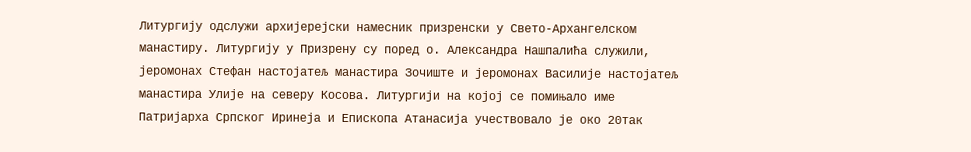Литургију одслужи архијерејски намесник призренски у Свето-Архангелском манастиру. Литургију у Призрену су поред о. Александра Нашпалића служили, јеромонах Стефан настојатељ манастира Зочиште и јеромонах Василије настојатељ манастира Улије на северу Косова. Литургији на којој се помињало име Патријарха Српског Иринеја и Епископа Атанасија учествовало је око 20так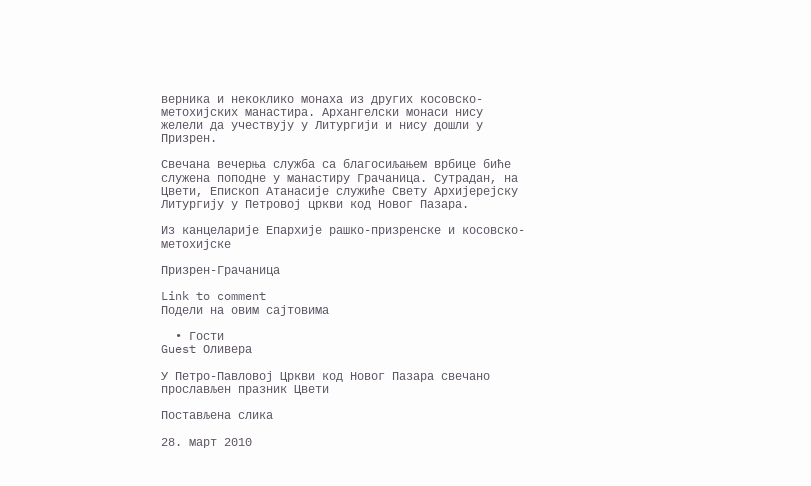верника и некоклико монаха из других косовско-метохијских манастира. Архангелски монаси нису желели да учествују у Литургији и нису дошли у Призрен.

Свечана вечерња служба са благосиљањем врбице биће служена поподне у манастиру Грачаница. Сутрадан, на Цвети, Епископ Атанасије служиће Свету Архијерејску Литургију у Петровој цркви код Новог Пазара.

Из канцеларије Епархије рашко-призренске и косовско-метохијске

Призрен-Грачаница

Link to comment
Подели на овим сајтовима

  • Гости
Guest Оливера

У Петро-Павловој Цркви код Новог Пазара свечано прослављен празник Цвети

Постављена слика

28. март 2010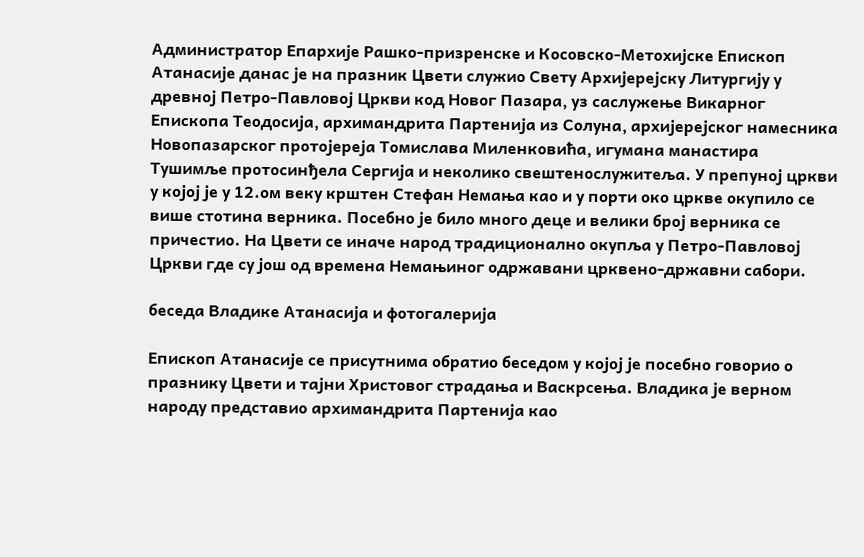Администратор Епархије Рашко-призренске и Косовско-Метохијске Епископ Атанасије данас је на празник Цвети служио Свету Архијерејску Литургију у древној Петро-Павловој Цркви код Новог Пазара, уз саслужење Викарног Епископа Теодосија, архимандрита Партенија из Солуна, архијерејског намесника Новопазарског протојереја Томислава Миленковића, игумана манастира Тушимље протосинђела Сергија и неколико свештенослужитеља. У препуној цркви у којој је у 12.ом веку крштен Стефан Немања као и у порти око цркве окупило се више стотина верника. Посебно је било много деце и велики број верника се причестио. На Цвети се иначе народ традиционално окупља у Петро-Павловој Цркви где су још од времена Немањиног одржавани црквено-државни сабори.

беседа Владике Атанасија и фотогалерија

Епископ Атанасије се присутнима обратио беседом у којој је посебно говорио о празнику Цвети и тајни Христовог страдања и Васкрсења. Владика је верном народу представио архимандрита Партенија као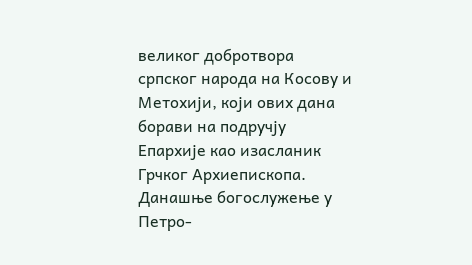великог добротвора српског народа на Косову и Метохији, који ових дана борави на подручју Епархије као изасланик Грчког Архиепископа. Данашње богослужење у Петро-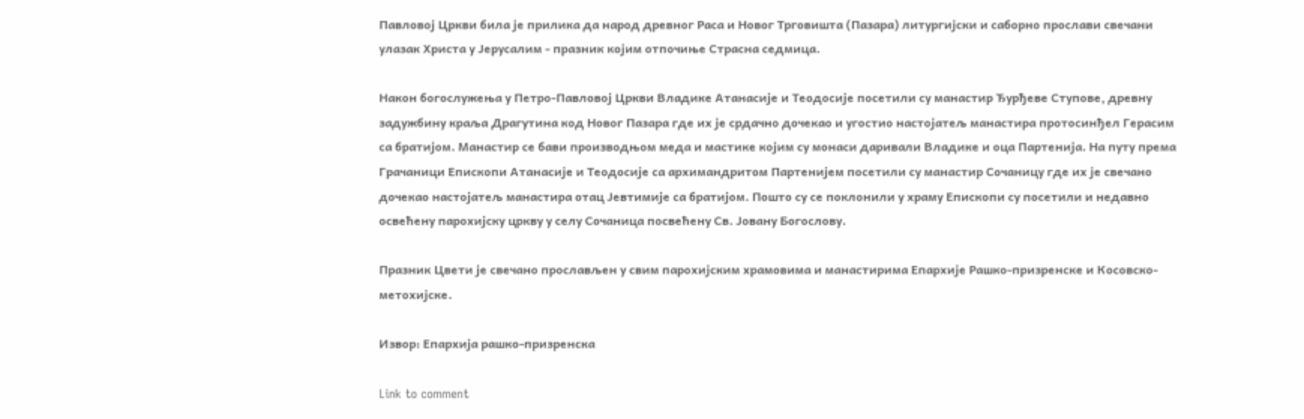Павловој Цркви била је прилика да народ древног Раса и Новог Трговишта (Пазара) литургијски и саборно прослави свечани улазак Христа у Јерусалим - празник којим отпочиње Страсна седмица.

Након богослужења у Петро-Павловој Цркви Владике Атанасије и Теодосије посетили су манастир Ђурђеве Ступове, древну задужбину краља Драгутина код Новог Пазара где их је срдачно дочекао и угостио настојатељ манастира протосинђел Герасим са братијом. Манастир се бави производњом меда и мастике којим су монаси даривали Владике и оца Партенија. На путу према Грачаници Епископи Атанасије и Теодосије са архимандритом Партенијем посетили су манастир Сочаницу где их је свечано дочекао настојатељ манастира отац Јевтимије са братијом. Пошто су се поклонили у храму Епископи су посетили и недавно освећену парохијску цркву у селу Сочаница посвећену Св. Јовану Богослову.

Празник Цвети је свечано прослављен у свим парохијским храмовима и манастирима Епархије Рашко-призренске и Косовско-метохијске.

Извор: Епархија рашко-призренска

Link to comment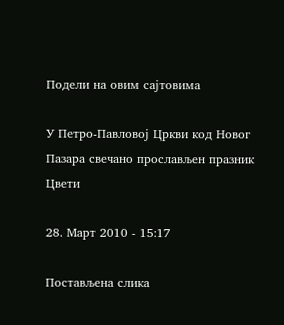Подели на овим сајтовима

У Петро-Павловој Цркви код Новог Пазара свечано прослављен празник Цвети

28. Март 2010 - 15:17

Постављена слика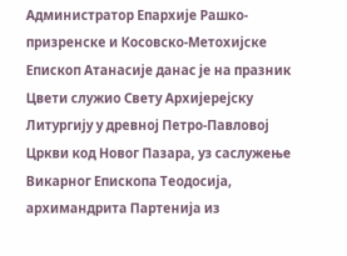Администратор Епархије Рашко-призренске и Косовско-Метохијске Епископ Атанасије данас је на празник Цвети служио Свету Архијерејску Литургију у древној Петро-Павловој Цркви код Новог Пазара, уз саслужење Викарног Епископа Теодосија, архимандрита Партенија из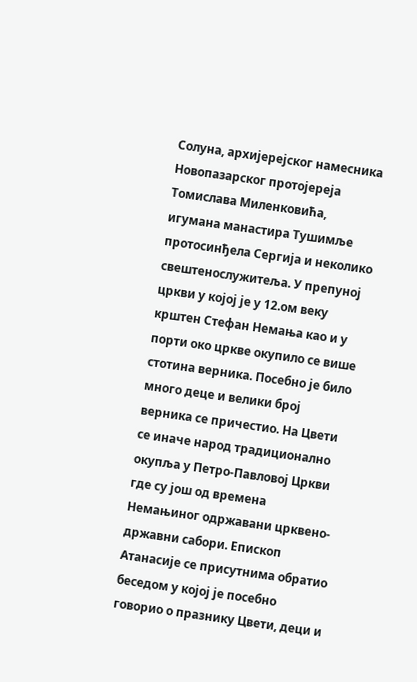Солуна, архијерејског намесника Новопазарског протојереја Томислава Миленковића, игумана манастира Тушимље протосинђела Сергија и неколико свештенослужитеља. У препуној цркви у којој је у 12.ом веку крштен Стефан Немања као и у порти око цркве окупило се више стотина верника. Посебно је било много деце и велики број верника се причестио. На Цвети се иначе народ традиционално окупља у Петро-Павловој Цркви где су још од времена Немањиног одржавани црквено-државни сабори. Епископ Атанасије се присутнима обратио беседом у којој је посебно говорио о празнику Цвети, деци и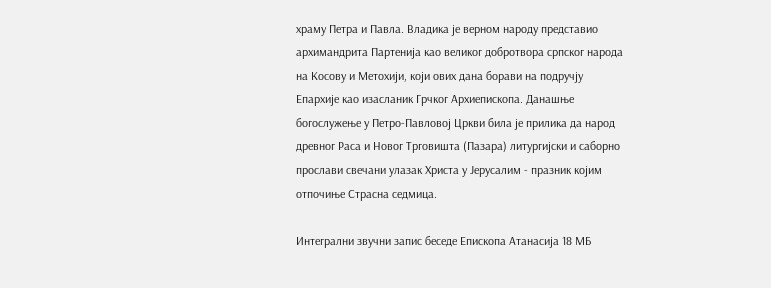храму Петра и Павла. Владика је верном народу представио архимандрита Партенија као великог добротвора српског народа на Косову и Метохији, који ових дана борави на подручју Епархије као изасланик Грчког Архиепископа. Данашње богослужење у Петро-Павловој Цркви била је прилика да народ древног Раса и Новог Трговишта (Пазара) литургијски и саборно прослави свечани улазак Христа у Јерусалим - празник којим отпочиње Страсна седмица.

Интегрални звучни запис беседе Епископа Атанасија 18 МБ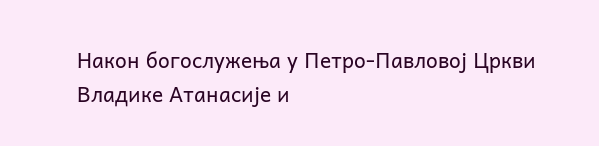Након богослужења у Петро-Павловој Цркви Владике Атанасије и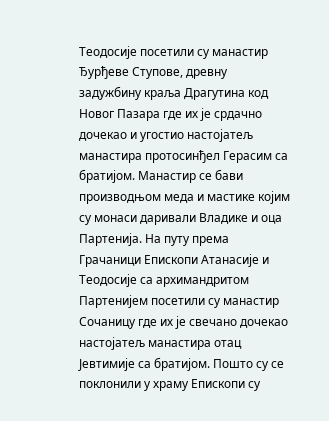Теодосије посетили су манастир Ђурђеве Ступове, древну задужбину краља Драгутина код Новог Пазара где их је срдачно дочекао и угостио настојатељ манастира протосинђел Герасим са братијом. Манастир се бави производњом меда и мастике којим су монаси даривали Владике и оца Партенија. На путу према Грачаници Епископи Атанасије и Теодосије са архимандритом Партенијем посетили су манастир Сочаницу где их је свечано дочекао настојатељ манастира отац Јевтимије са братијом. Пошто су се поклонили у храму Епископи су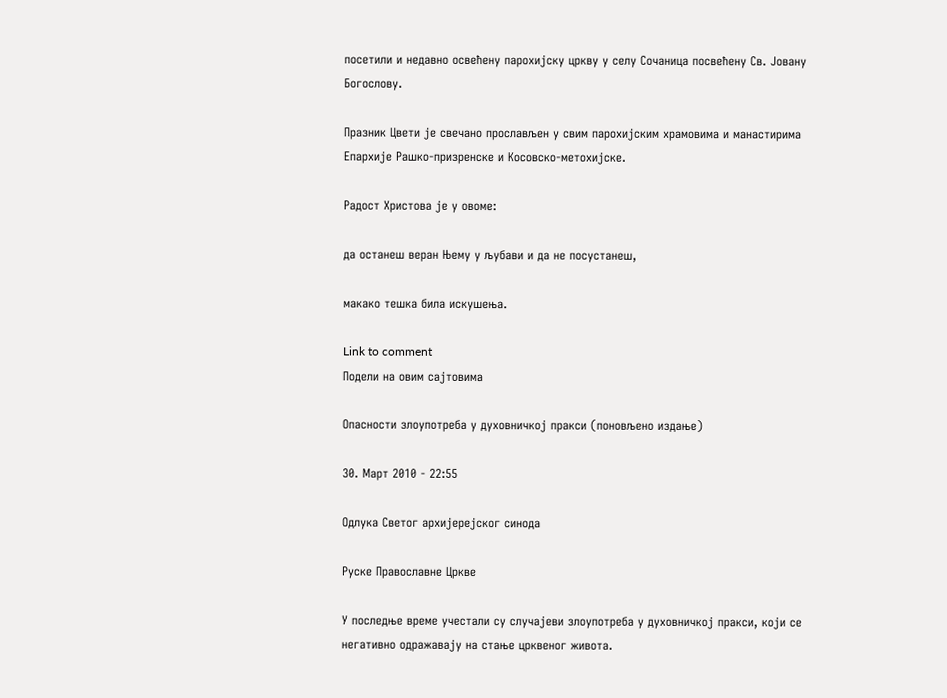посетили и недавно освећену парохијску цркву у селу Сочаница посвећену Св. Јовану Богослову.

Празник Цвети је свечано прослављен у свим парохијским храмовима и манастирима Епархије Рашко-призренске и Косовско-метохијске.

Радост Христова је у овоме:

да останеш веран Њему у љубави и да не посустанеш,

макако тешка била искушења.

Link to comment
Подели на овим сајтовима

Опасности злоупотреба у духовничкој пракси (поновљено издање)

30. Март 2010 - 22:55

Одлука Светог архијерејског синода

Руске Православне Цркве

У последње време учестали су случајеви злоупотреба у духовничкој пракси, који се негативно одражавају на стање црквеног живота.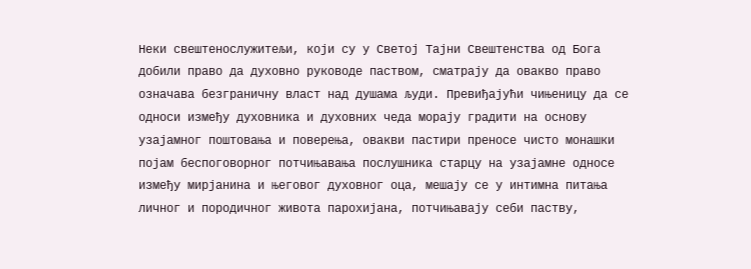Неки свештенослужитељи, који су у Светој Тајни Свештенства од Бога добили право да духовно руководе паством, сматрају да овакво право означава безграничну власт над душама људи. Превиђајући чињеницу да се односи између духовника и духовних чеда морају градити на основу узајамног поштовања и поверења, овакви пастири преносе чисто монашки појам беспоговорног потчињавања послушника старцу на узајамне односе између мирјанина и његовог духовног оца, мешају се у интимна питања личног и породичног живота парохијана, потчињавају себи паству,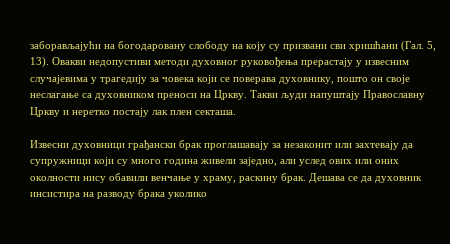заборављајући на богодаровану слободу на коју су призвани сви хришћани (Гал. 5, 13). Овакви недопустиви методи духовног руковођења прерастају у извесним случајевима у трагедију за човека који се поверава духовнику, пошто он своје неслагање са духовником преноси на Цркву. Такви људи напуштају Православну Цркву и неретко постају лак плен секташа.

Извесни духовници грађански брак проглашавају за незаконит или захтевају да супружници који су много година живели заједно, али услед ових или оних околности нису обавили венчање у храму, раскину брак. Дешава се да духовник инсистира на разводу брака уколико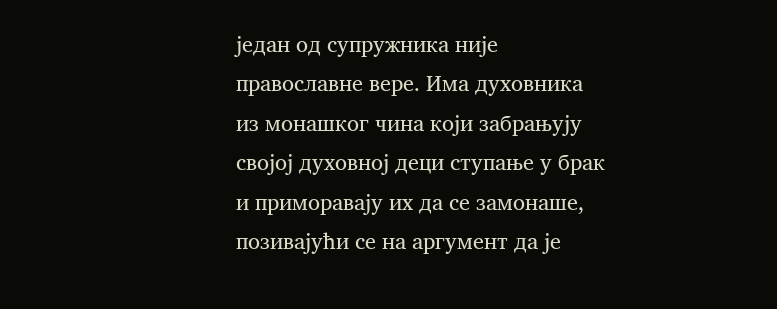један од супружника није православне вере. Има духовника из монашког чина који забрањују својој духовној деци ступање у брак и приморавају их да се замонаше, позивајући се на аргумент да је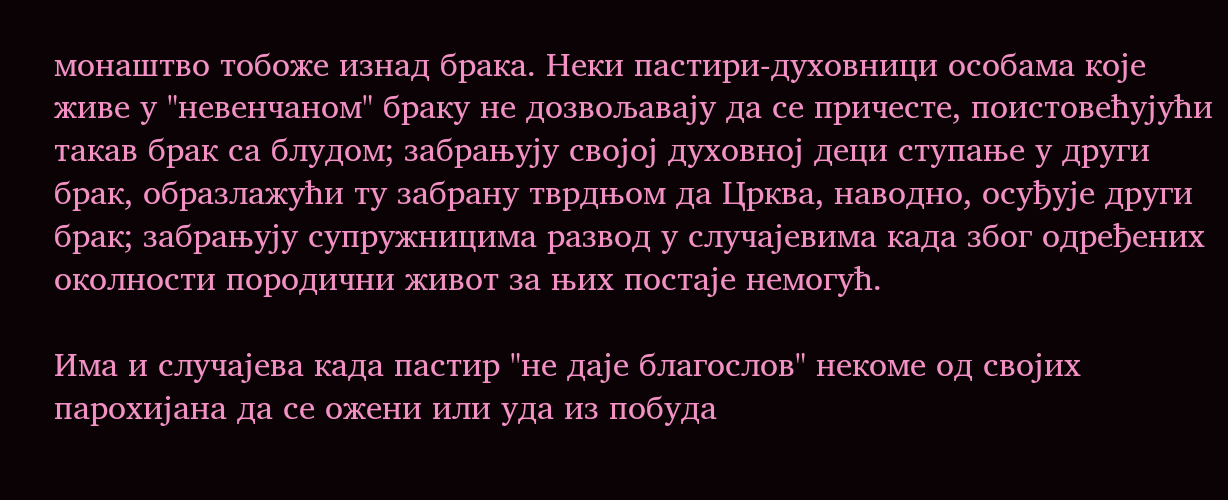монаштво тобоже изнад брака. Неки пастири-духовници особама које живе у "невенчаном" браку не дозвољавају да се причесте, поистовећујући такав брак са блудом; забрањују својој духовној деци ступање у други брак, образлажући ту забрану тврдњом да Црква, наводно, осуђује други брак; забрањују супружницима развод у случајевима када због одређених околности породични живот за њих постаје немогућ.

Има и случајева када пастир "не даје благослов" некоме од својих парохијана да се ожени или уда из побуда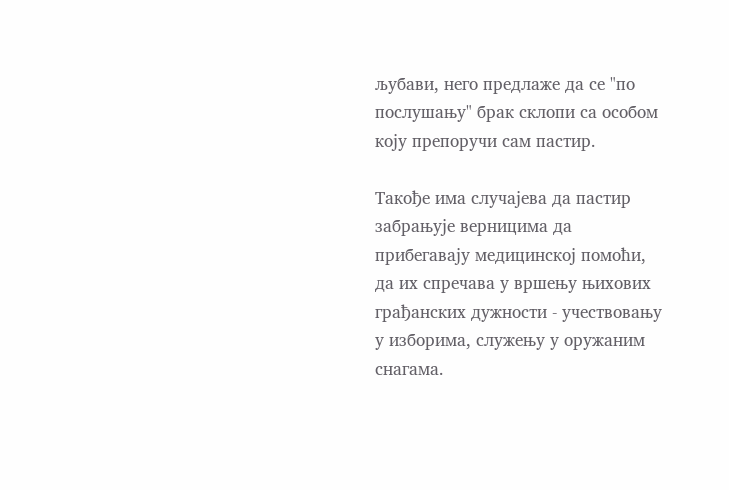љубави, него предлаже да се "по послушању" брак склопи са особом коју препоручи сам пастир.

Такође има случајева да пастир забрањује верницима да прибегавају медицинској помоћи, да их спречава у вршењу њихових грађанских дужности - учествовању у изборима, служењу у оружаним снагама.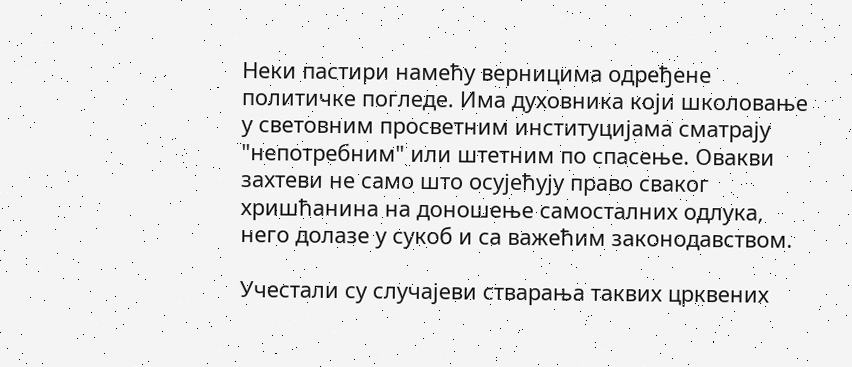Неки пастири намећу верницима одређене политичке погледе. Има духовника који школовање у световним просветним институцијама сматрају "непотребним" или штетним по спасење. Овакви захтеви не само што осујећују право сваког хришћанина на доношење самосталних одлука, него долазе у сукоб и са важећим законодавством.

Учестали су случајеви стварања таквих црквених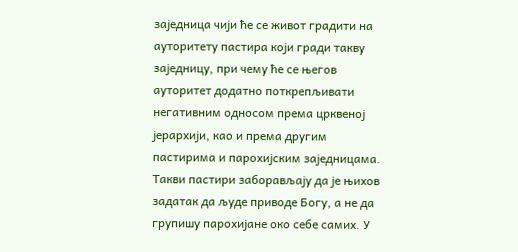заједница чији ће се живот градити на ауторитету пастира који гради такву заједницу, при чему ће се његов ауторитет додатно поткрепљивати негативним односом према црквеној јерархији, као и према другим пастирима и парохијским заједницама. Такви пастири заборављају да је њихов задатак да људе приводе Богу, а не да групишу парохијане око себе самих. У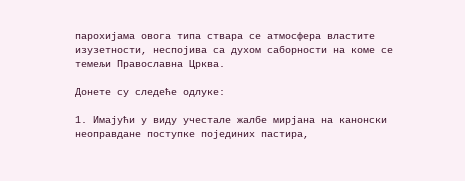парохијама овога типа ствара се атмосфера властите изузетности, неспојива са духом саборности на коме се темељи Православна Црква.

Донете су следеће одлуке:

1. Имајући у виду учестале жалбе мирјана на канонски неоправдане поступке појединих пастира,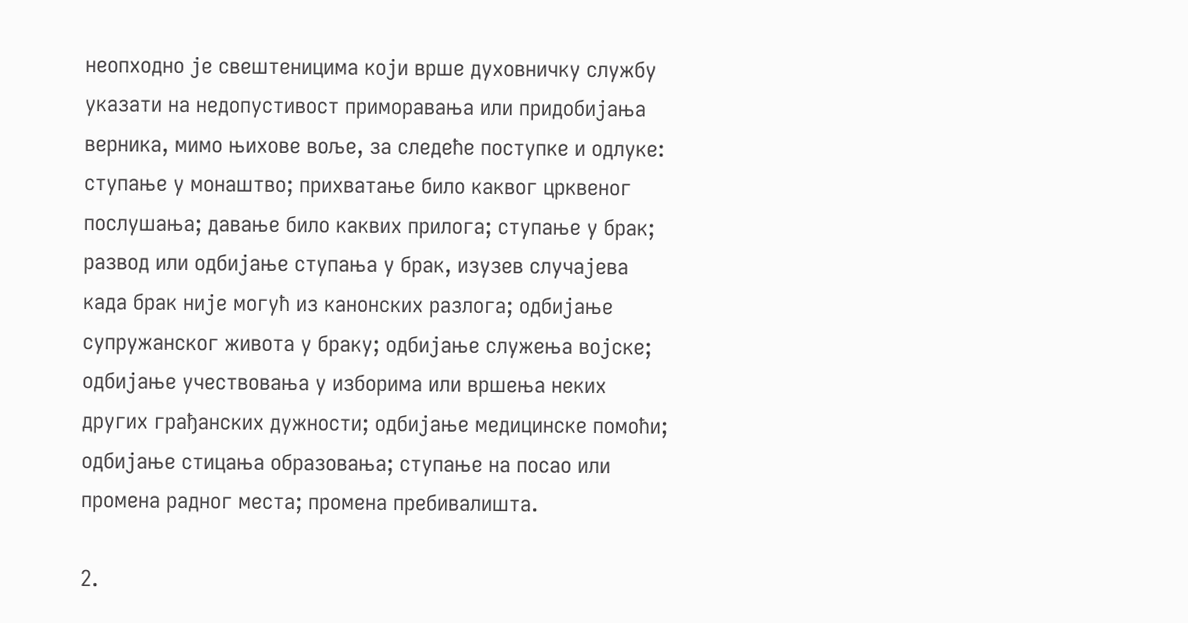неопходно је свештеницима који врше духовничку службу указати на недопустивост приморавања или придобијања верника, мимо њихове воље, за следеће поступке и одлуке: ступање у монаштво; прихватање било каквог црквеног послушања; давање било каквих прилога; ступање у брак; развод или одбијање ступања у брак, изузев случајева када брак није могућ из канонских разлога; одбијање супружанског живота у браку; одбијање служења војске; одбијање учествовања у изборима или вршења неких других грађанских дужности; одбијање медицинске помоћи; одбијање стицања образовања; ступање на посао или промена радног места; промена пребивалишта.

2.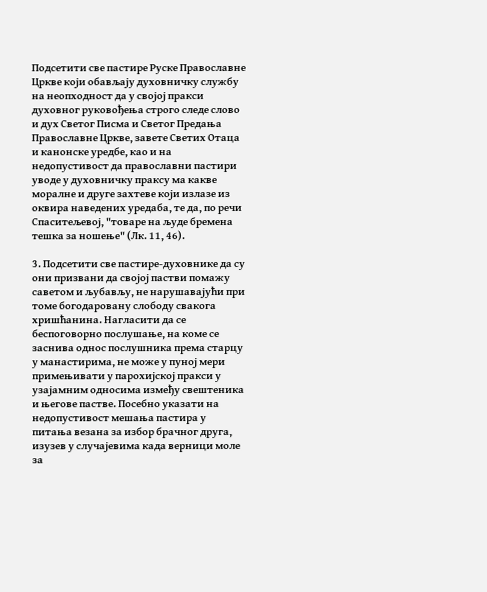Подсетити све пастире Руске Православне Цркве који обављају духовничку службу на неопходност да у својој пракси духовног руковођења строго следе слово и дух Светог Писма и Светог Предања Православне Цркве, завете Светих Отаца и канонске уредбе, као и на недопустивост да православни пастири уводе у духовничку праксу ма какве моралне и друге захтеве који излазе из оквира наведених уредаба, те да, по речи Спаситељевој, "товаре на људе бремена тешка за ношење" (Лк. 11, 46).

3. Подсетити све пастире-духовнике да су они призвани да својој пастви помажу саветом и љубављу, не нарушавајући при томе богодаровану слободу свакога хришћанина. Нагласити да се беспоговорно послушање, на коме се заснива однос послушника према старцу у манастирима, не може у пуној мери примењивати у парохијској пракси у узајамним односима између свештеника и његове пастве. Посебно указати на недопустивост мешања пастира у питања везана за избор брачног друга, изузев у случајевима када верници моле за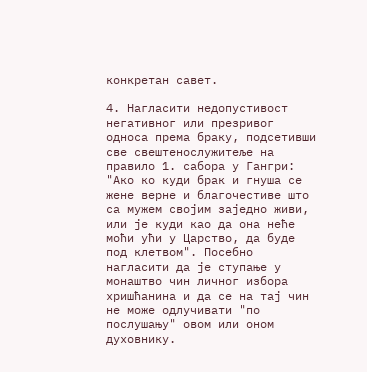конкретан савет.

4. Нагласити недопустивост негативног или презривог односа према браку, подсетивши све свештенослужитеље на правило 1. сабора у Гангри: "Ако ко куди брак и гнуша се жене верне и благочестиве што са мужем својим заједно живи, или је куди као да она неће моћи ући у Царство, да буде под клетвом". Посебно нагласити да је ступање у монаштво чин личног избора хришћанина и да се на тај чин не може одлучивати "по послушању" овом или оном духовнику.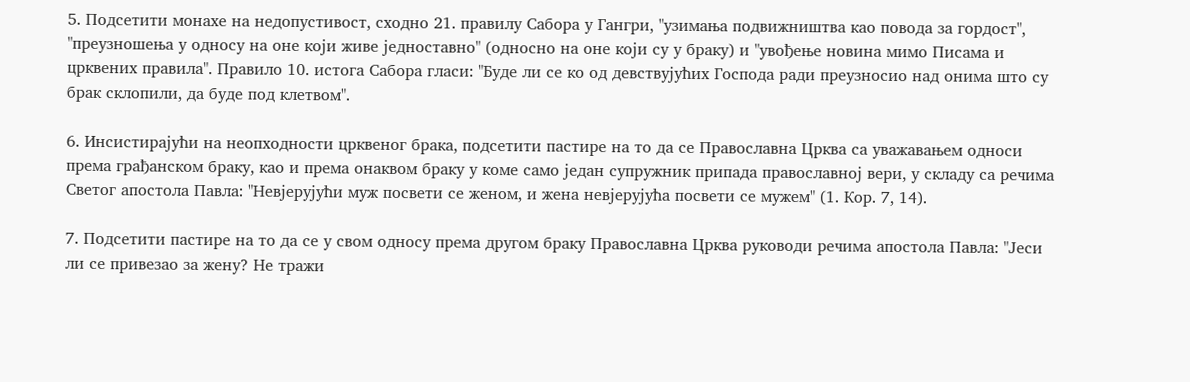5. Подсетити монахе на недопустивост, сходно 21. правилу Сабора у Гангри, "узимања подвижништва као повода за гордост", "преузношења у односу на оне који живе једноставно" (односно на оне који су у браку) и "увођење новина мимо Писама и црквених правила". Правило 10. истога Сабора гласи: "Буде ли се ко од девствујућих Господа ради преузносио над онима што су брак склопили, да буде под клетвом".

6. Инсистирајући на неопходности црквеног брака, подсетити пастире на то да се Православна Црква са уважавањем односи према грађанском браку, као и према онаквом браку у коме само један супружник припада православној вери, у складу са речима Светог апостола Павла: "Невјерујући муж посвети се женом, и жена невјерујућа посвети се мужем" (1. Кор. 7, 14).

7. Подсетити пастире на то да се у свом односу према другом браку Православна Црква руководи речима апостола Павла: "Јеси ли се привезао за жену? Не тражи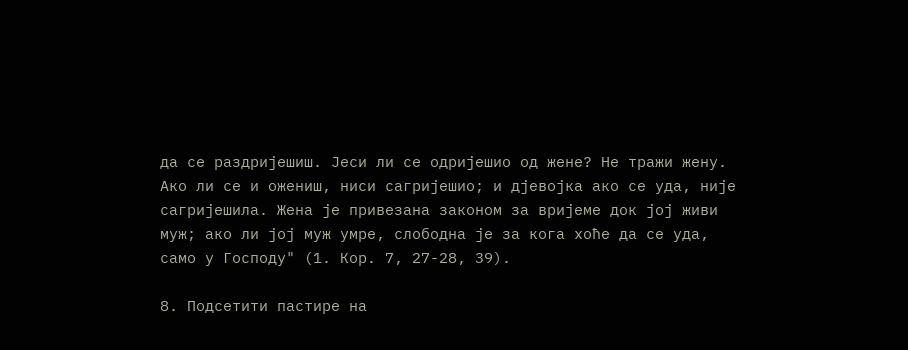да се раздријешиш. Јеси ли се одријешио од жене? Не тражи жену. Ако ли се и ожениш, ниси сагријешио; и дјевојка ако се уда, није сагријешила. Жена је привезана законом за вријеме док јој живи муж; ако ли јој муж умре, слободна је за кога хоће да се уда, само у Господу" (1. Кор. 7, 27-28, 39).

8. Подсетити пастире на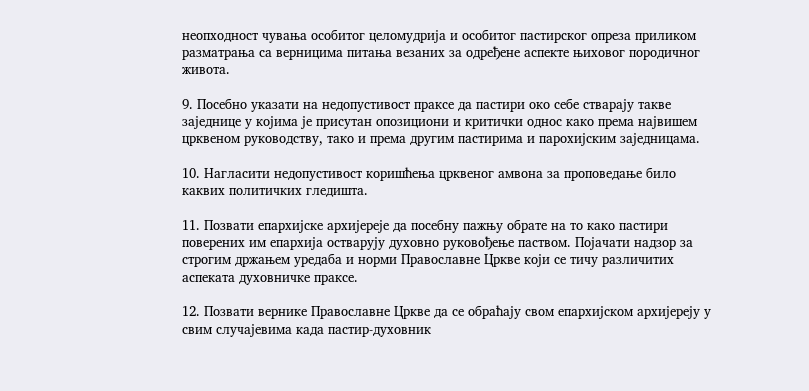неопходност чувања особитог целомудрија и особитог пастирског опреза приликом разматрања са верницима питања везаних за одређене аспекте њиховог породичног живота.

9. Посебно указати на недопустивост праксе да пастири око себе стварају такве заједнице у којима је присутан опозициони и критички однос како према највишем црквеном руководству, тако и према другим пастирима и парохијским заједницама.

10. Нагласити недопустивост коришћења црквеног амвона за проповедање било каквих политичких гледишта.

11. Позвати епархијске архијереје да посебну пажњу обрате на то како пастири поверених им епархија остварују духовно руковођење паством. Појачати надзор за строгим држањем уредаба и норми Православне Цркве који се тичу различитих аспеката духовничке праксе.

12. Позвати вернике Православне Цркве да се обраћају свом епархијском архијереју у свим случајевима када пастир-духовник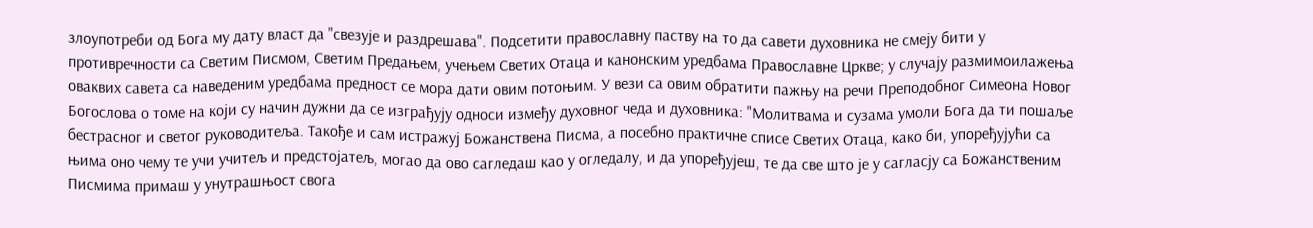злоупотреби од Бога му дату власт да "свезује и раздрешава". Подсетити православну паству на то да савети духовника не смеју бити у противречности са Светим Писмом, Светим Предањем, учењем Светих Отаца и канонским уредбама Православне Цркве; у случају размимоилажења оваквих савета са наведеним уредбама предност се мора дати овим потоњим. У вези са овим обратити пажњу на речи Преподобног Симеона Новог Богослова о томе на који су начин дужни да се изграђују односи између духовног чеда и духовника: "Молитвама и сузама умоли Бога да ти пошаље бестрасног и светог руководитеља. Такође и сам истражуј Божанствена Писма, а посебно практичне списе Светих Отаца, како би, упоређујући са њима оно чему те учи учитељ и предстојатељ, могао да ово сагледаш као у огледалу, и да упоређујеш, те да све што је у сагласју са Божанственим Писмима примаш у унутрашњост свога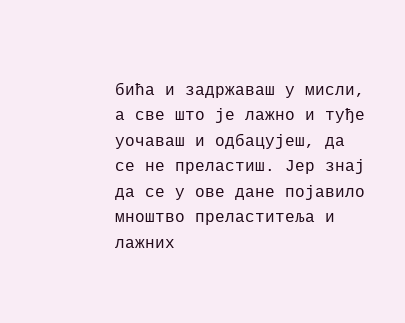бића и задржаваш у мисли, а све што је лажно и туђе уочаваш и одбацујеш, да се не преластиш. Јер знај да се у ове дане појавило мноштво преластитеља и лажних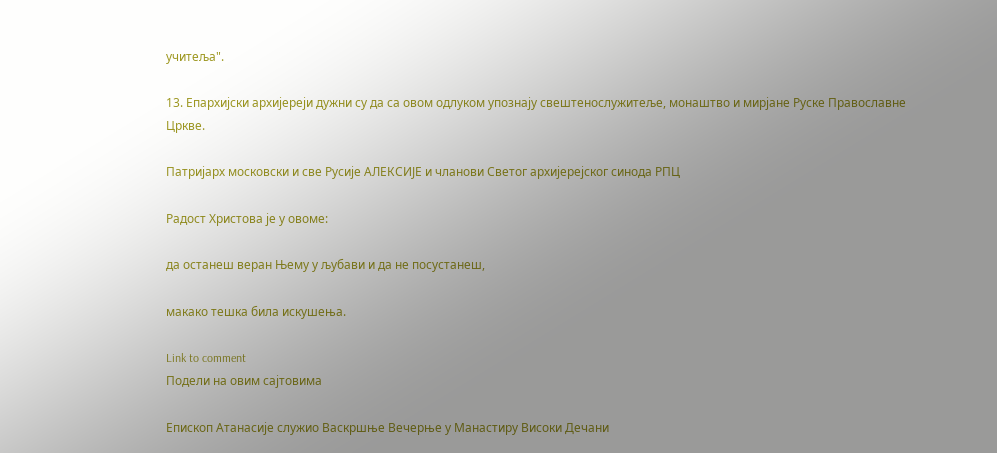учитеља".

13. Епархијски архијереји дужни су да са овом одлуком упознају свештенослужитеље, монаштво и мирјане Руске Православне Цркве.

Патријарх московски и све Русије АЛЕКСИЈЕ и чланови Светог архијерејског синода РПЦ

Радост Христова је у овоме:

да останеш веран Њему у љубави и да не посустанеш,

макако тешка била искушења.

Link to comment
Подели на овим сајтовима

Епископ Атанасије служио Васкршње Вечерње у Манастиру Високи Дечани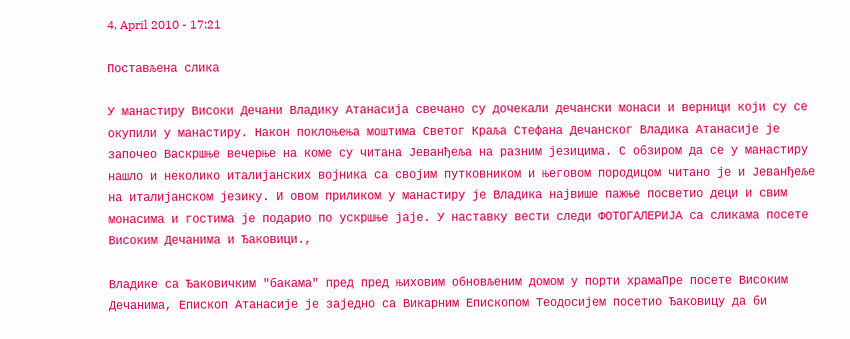4. April 2010 - 17:21

Постављена слика

У манастиру Високи Дечани Владику Атанасија свечано су дочекали дечански монаси и верници који су се окупили у манастиру. Након поклоњења моштима Светог Краља Стефана Дечанског Владика Атанасије је започео Васкршње вечерње на коме су читана Јеванђеља на разним језицима. С обзиром да се у манастиру нашло и неколико италијанских војника са својим путковником и његовом породицом читано је и Јеванђеље на италијанском језику. И овом приликом у манастиру је Владика највише пажње посветио деци и свим монасима и гостима је подарио по ускршње јаје. У наставку вести следи ФОТОГАЛЕРИЈА са сликама посете Високим Дечанима и Ђаковици.,

Владике са Ђаковичким "бакама" пред пред њиховим обновљеним домом у порти храмаПре посете Високим Дечанима, Епископ Атанасије је заједно са Викарним Епископом Теодосијем посетио Ђаковицу да би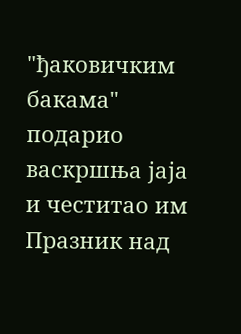"ђаковичким бакама" подарио васкршња јаја и честитао им Празник над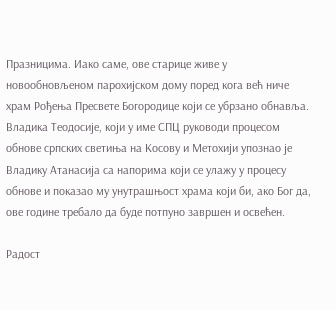Празницима. Иако саме, ове старице живе у новообновљеном парохијском дому поред кога већ ниче храм Рођења Пресвете Богородице који се убрзано обнавља. Владика Теодосије, који у име СПЦ руководи процесом обнове српских светиња на Косову и Метохији упознао је Владику Атанасија са напорима који се улажу у процесу обнове и показао му унутрашњост храма који би, ако Бог да, ове године требало да буде потпуно завршен и освећен.

Радост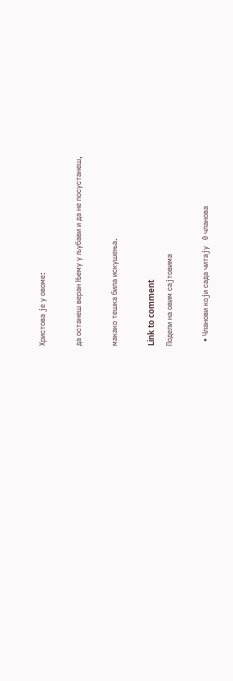Христова је у овоме:

да останеш веран Њему у љубави и да не посустанеш,

макако тешка била искушења.

Link to comment
Подели на овим сајтовима

  • Чланови који сада читају   0 чланова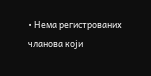• Нема регистрованих чланова који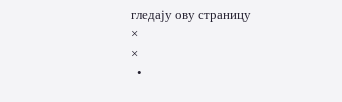гледају ову страницу
×
×
  •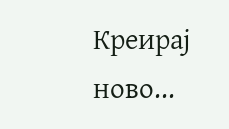Креирај ново...